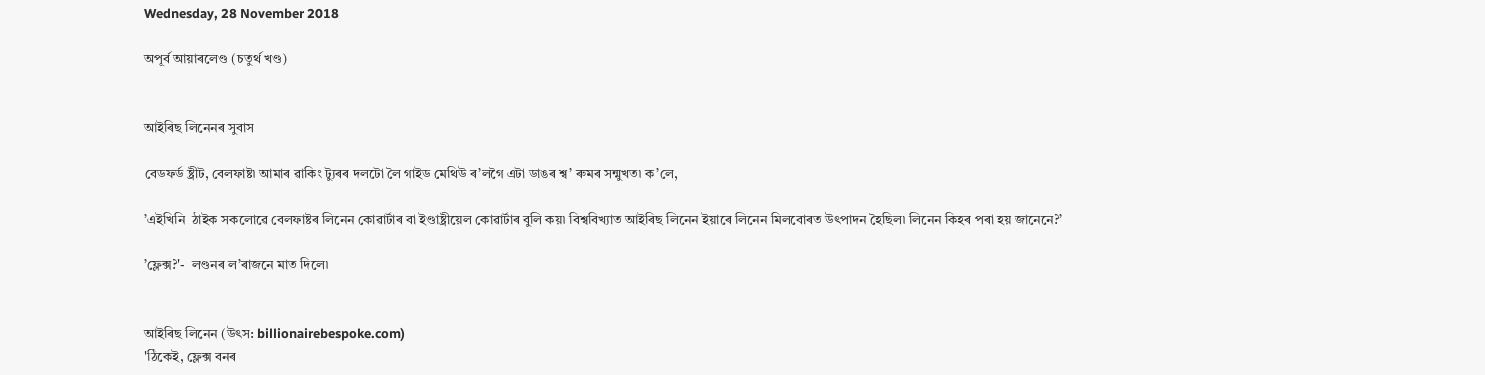Wednesday, 28 November 2018

অপূৰ্ব আয়াৰলেণ্ড (চতুৰ্থ খণ্ড)


আইৰিছ লিনেনৰ সুবাস

বেডফৰ্ড ষ্ট্ৰীট, বেলফাষ্ট৷ আমাৰ ৱাকিং ট্যুৰৰ দলটো লৈ গাইড মেথিউ ৰ’লগৈ এটা ডাঙৰ শ্ব’ ৰুমৰ সন্মুখত৷ ক’লে,

’এইখিনি  ঠাইক সকলোৱে বেলফাষ্টৰ লিনেন কোৱাৰ্টাৰ বা ইণ্ডাষ্ট্ৰীয়েল কোৱাৰ্টাৰ বুলি কয়৷ বিশ্ববিখ্যাত আইৰিছ লিনেন ইয়াৰে লিনেন মিলবোৰত উৎপাদন হৈছিল৷ লিনেন কিহৰ পৰা হয় জানেনে?’

’ফ্লেক্স?'-  লণ্ডনৰ ল’ৰাজনে মাত দিলে৷


আইৰিছ লিনেন (উৎস: billionairebespoke.com)
'ঠিকেই, ফ্লেক্স বনৰ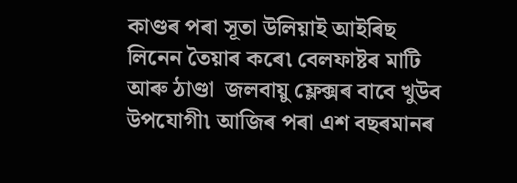কাণ্ডৰ পৰা সূতা উলিয়াই আইৰিছ লিনেন তৈয়াৰ কৰে৷ বেলফাষ্টৰ মাটি আৰু ঠাণ্ডা  জলবায়ু ফ্লেক্সৰ বাবে খুউব উপযোগী৷ আজিৰ পৰা এশ বছৰমানৰ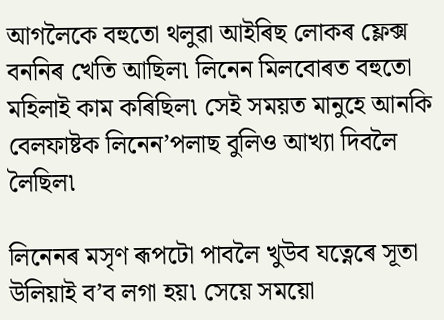আগলৈকে বহুতো থলুৱা আইৰিছ লোকৰ ফ্লেক্স বননিৰ খেতি আছিল৷ লিনেন মিলবোৰত বহুতো মহিলাই কাম কৰিছিল৷ সেই সময়ত মানুহে আনকি বেলফাষ্টক লিনেন’পলাছ বুলিও আখ্যা দিবলৈ লৈছিল৷

লিনেনৰ মসৃণ ৰূপটো পাবলৈ খুউব যত্নেৰে সূতা উলিয়াই ব’ব লগা হয়৷ সেয়ে সময়ো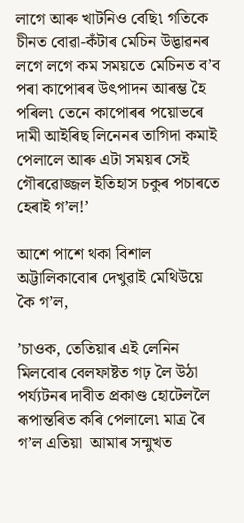লাগে আৰু খাটনিও বেছি৷ গতিকে  চীনত বোৱা-কঁটাৰ মেচিন উদ্ভাৱনৰ লগে লগে কম সময়তে মেচিনত ব’ব পৰা কাপোৰৰ উৎপাদন আৰম্ভ হৈ পৰিল৷ তেনে কাপোৰৰ পয়োভৰে দামী আইৰিছ লিনেনৰ তাগিদা কমাই পেলালে আৰু এটা সময়ৰ সেই গৌৰৱোজ্জল ইতিহাস চকুৰ পচাৰতে হেৰাই গ’ল!’

আশে পাশে থকা বিশাল অট্টালিকাবোৰ দেখুৱাই মেথিউয়ে কৈ গ’ল,

’চাওক, তেতিয়াৰ এই লেনিন মিলবোৰ বেলফাষ্টত গঢ় লৈ উঠা পৰ্য্যটনৰ দাবীত প্ৰকাণ্ড হোটেললৈ ৰূপান্তৰিত কৰি পেলালে৷ মাত্ৰ ৰৈ গ’ল এতিয়া  আমাৰ সন্মুখত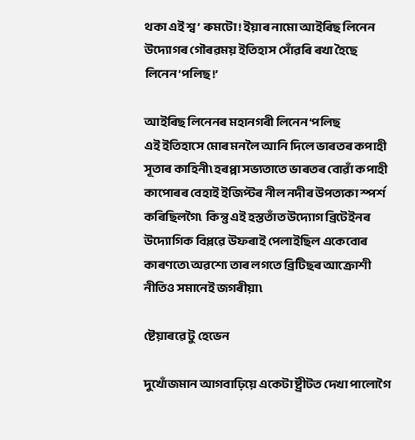থকা এই শ্ব’ ৰুমটো! ইয়াৰ নামো আইৰিছ লিনেন উদ্যোগৰ গৌৰৱময় ইতিহাস সোঁৱৰি ৰখা হৈছে  লিনেন’পলিছ!’

আইৰিছ লিনেনৰ মহানগৰী লিনেন’পলিছ
এই ইতিহাসে মোৰ মনলৈ আনি দিলে ভাৰতৰ কপাহী সূতাৰ কাহিনী৷ হৰপ্পা সভ্যতাতে ভাৰতৰ বোৱাঁ কপাহী কাপোৰৰ বেহাই ইজিপ্টৰ নীল নদীৰ উপত্যকা স্পৰ্শ কৰিছিলগৈ৷  কিন্তু এই হস্ততাঁত উদ্যোগ ব্ৰিটেইনৰ উদ্যোগিক বিপ্লৱে উফৰাই পেলাইছিল একেবোৰ কাৰণতে৷ অৱশ্যে তাৰ লগতে ব্ৰিটিছৰ আক্ৰোশী নীতিও সমানেই জগৰীয়া৷

ষ্টেয়াৰৱে টু হেভেন

দুখোঁজমান আগবাঢ়িয়ে একেটা ষ্ট্ৰীটত দেখা পালোগৈ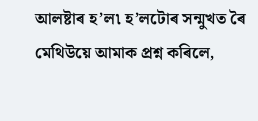আলষ্টাৰ হ’ল৷ হ’লটোৰ সন্মুখত ৰৈ মেথিউয়ে আমাক প্ৰশ্ন কৰিলে,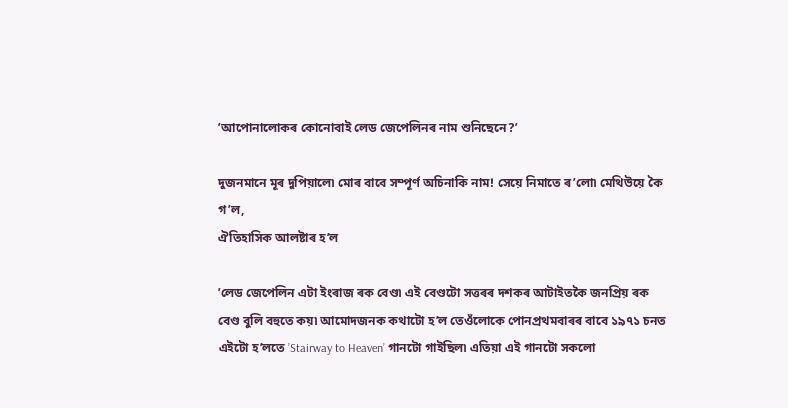’আপোনালোকৰ কোনোবাই লেড জেপেলিনৰ নাম শুনিছেনে?’

দুজনমানে মূৰ দুপিয়ালে৷ মোৰ বাবে সম্পূৰ্ণ অচিনাকি নাম! সেয়ে নিমাতে ৰ’লো৷ মেথিউয়ে কৈ গ’ল,
ঐতিহাসিক আলষ্টাৰ হ’ল

’লেড জেপেলিন এটা ইংৰাজ ৰক বেণ্ড৷ এই বেণ্ডটো সত্তৰৰ দশকৰ আটাইতকৈ জনপ্ৰিয় ৰক বেণ্ড বুলি বহুতে কয়৷ আমোদজনক কথাটো হ’ল তেওঁলোকে পোনপ্ৰথমবাৰৰ বাবে ১৯৭১ চনত এইটো হ’লতে ’Stairway to Heaven’ গানটো গাইছিল৷ এতিয়া এই গানটো সকলো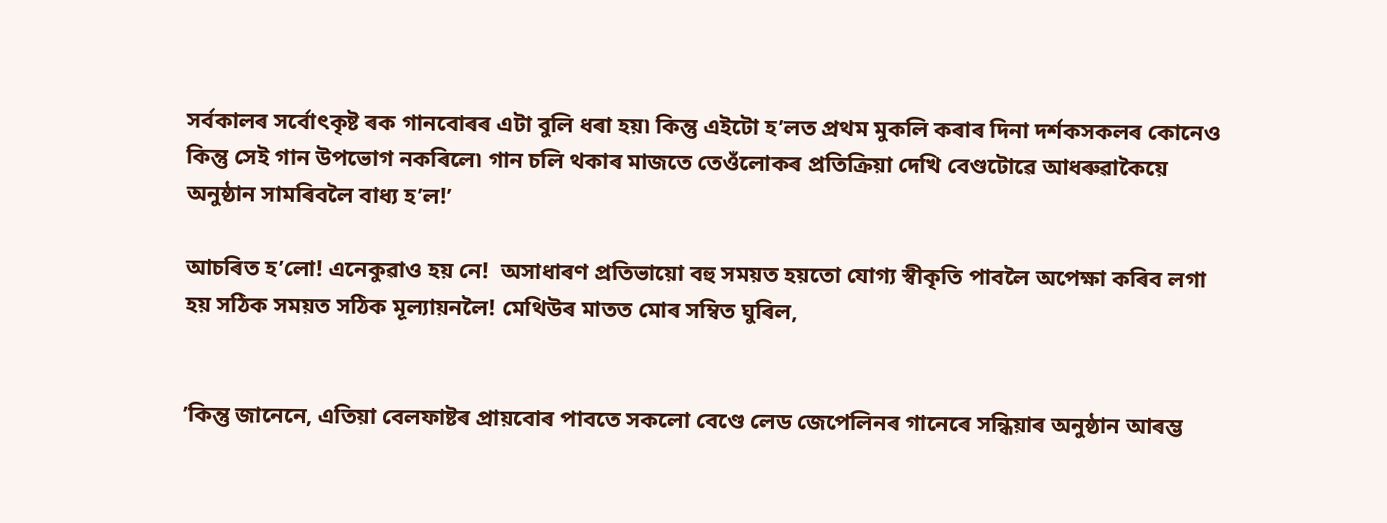সৰ্বকালৰ সৰ্বোৎকৃষ্ট ৰক গানবোৰৰ এটা বুলি ধৰা হয়৷ কিন্তু এইটো হ’লত প্ৰথম মুকলি কৰাৰ দিনা দৰ্শকসকলৰ কোনেও কিন্তু সেই গান উপভোগ নকৰিলে৷ গান চলি থকাৰ মাজতে তেওঁলোকৰ প্ৰতিক্ৰিয়া দেখি বেণ্ডটোৱে আধৰুৱাকৈয়ে অনুষ্ঠান সামৰিবলৈ বাধ্য হ’ল!’

আচৰিত হ’লো! এনেকুৱাও হয় নে!  অসাধাৰণ প্ৰতিভায়ো বহু সময়ত হয়তো যোগ্য স্বীকৃতি পাবলৈ অপেক্ষা কৰিব লগা হয় সঠিক সময়ত সঠিক মূল্যায়নলৈ! মেথিউৰ মাতত মোৰ সম্বিত ঘুৰিল,


’কিন্তু জানেনে, এতিয়া বেলফাষ্টৰ প্ৰায়বোৰ পাবতে সকলো বেণ্ডে লেড জেপেলিনৰ গানেৰে সন্ধিয়াৰ অনুষ্ঠান আৰম্ভ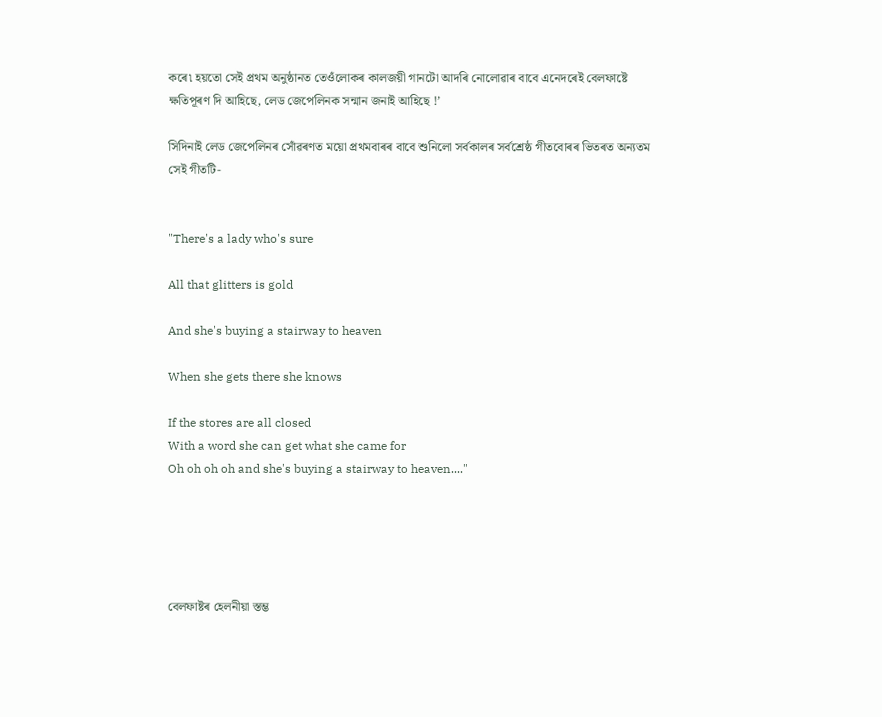কৰে৷ হয়তো সেই প্ৰথম অনুষ্ঠানত তেওঁলোকৰ কালজয়ী গানটো আদৰি নোলোৱাৰ বাবে এনেদৰেই বেলফাষ্টে ক্ষতিপূৰণ দি আহিছে, লেড জেপেলিনক সন্মান জনাই আহিছে !’

সিদিনাই লেড জেপেলিনৰ সোঁৱৰণত ময়ো প্ৰথমবাৰৰ বাবে শুনিলো সৰ্বকালৰ সৰ্বশ্ৰেষ্ঠ গীতবোৰৰ ভিতৰত অন্যতম সেই গীতটি-


"There's a lady who's sure

All that glitters is gold

And she's buying a stairway to heaven

When she gets there she knows

If the stores are all closed
With a word she can get what she came for
Oh oh oh oh and she's buying a stairway to heaven...."





বেলফাষ্টৰ হেলনীয়া স্তম্ভ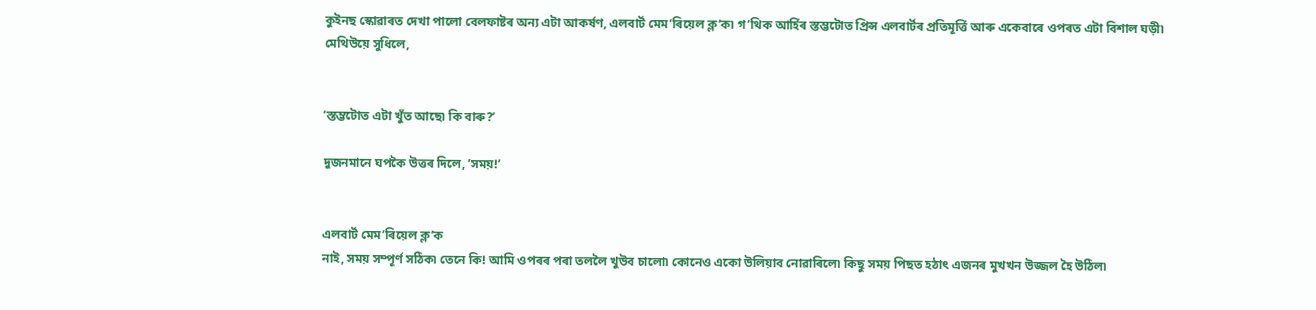কুইনছ স্কোৱাৰত দেখা পালো বেলফাষ্টৰ অন্য এটা আকৰ্ষণ, এলবাৰ্ট মেম’ৰিয়েল ক্ল’ক৷ গ’থিক আৰ্হিৰ স্তম্ভটোত প্ৰিন্স এলবাৰ্টৰ প্ৰতিমূৰ্ত্তি আৰু একেবাৰে ওপৰত এটা বিশাল ঘড়ী৷ মেথিউয়ে সুধিলে,


’স্তম্ভটোত এটা খুঁত আছে৷ কি বাৰু?’

দুজনমানে ঘপকৈ উত্তৰ দিলে, ’সময়!’


এলবাৰ্ট মেম’ৰিয়েল ক্ল’ক
নাই, সময় সম্পূৰ্ণ সঠিক৷ তেনে কি! আমি ওপৰৰ পৰা তললৈ খুউব চালো৷ কোনেও একো উলিয়াব নোৱাৰিলে৷ কিছু সময় পিছত হঠাৎ এজনৰ মুখখন উজ্জল হৈ উঠিল৷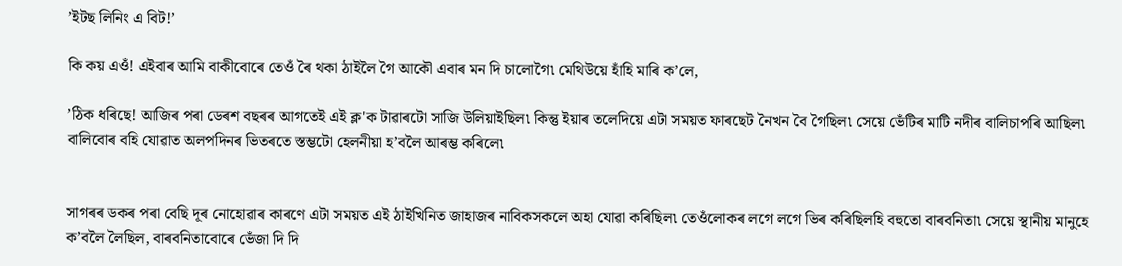’ইটছ লিনিং এ বিট!’

কি কয় এওঁ! এইবাৰ আমি বাকীবোৰে তেওঁ ৰৈ থকা ঠাইলৈ গৈ আকৌ এবাৰ মন দি চালোগৈ৷ মেথিউয়ে হাঁহি মাৰি ক’লে,

’ঠিক ধৰিছে! আজিৰ পৰা ডেৰশ বছৰৰ আগতেই এই ক্ল'ক টাৱাৰটো সাজি উলিয়াইছিল৷ কিন্তু ইয়াৰ তলেদিয়ে এটা সময়ত ফাৰছেট নৈখন বৈ গৈছিল৷ সেয়ে ভেঁটিৰ মাটি নদীৰ বালিচাপৰি আছিল৷ বালিবোৰ বহি যোৱাত অলপদিনৰ ভিতৰতে স্তম্ভটো হেলনীয়া হ’বলৈ আৰম্ভ কৰিলে৷


সাগৰৰ ডকৰ পৰা বেছি দূৰ নোহোৱাৰ কাৰণে এটা সময়ত এই ঠাইখিনিত জাহাজৰ নাবিকসকলে অহা যোৱা কৰিছিল৷ তেওঁলোকৰ লগে লগে ভিৰ কৰিছিলহি বহুতো বাৰবনিতা৷ সেয়ে স্থানীয় মানুহে ক’বলৈ লৈছিল, বাৰবনিতাবোৰে ভেঁজা দি দি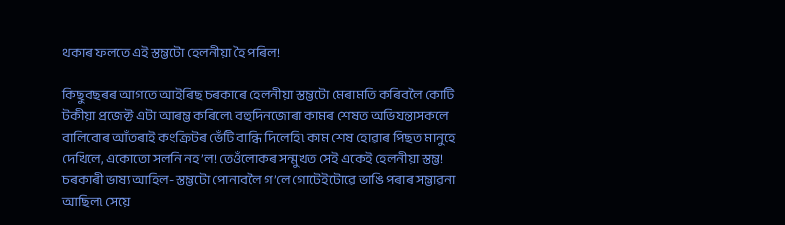থকাৰ ফলতে এই স্তম্ভটো হেলনীয়া হৈ পৰিল!

কিছুবছৰৰ আগতে আইৰিছ চৰকাৰে হেলনীয়া স্তম্ভটো মেৰামতি কৰিবলৈ কোটি টকীয়া প্ৰজেক্ট এটা আৰম্ভ কৰিলে৷ বহুদিনজোৰা কামৰ শেষত অভিযন্তাসকলে বালিবোৰ আঁতৰাই কংক্ৰিটৰ ভেঁটি বান্ধি দিলেহি৷ কাম শেষ হোৱাৰ পিছত মানুহে দেখিলে, একোতো সলনি নহ’ল! তেওঁলোকৰ সন্মুখত সেই একেই হেলনীয়া স্তম্ভ! চৰকাৰী ভাষ্য আহিল- স্তম্ভটো পোনাবলৈ গ’লে গোটেইটোৱে ভাঙি পৰাৰ সম্ভাৱনা আছিল৷ সেয়ে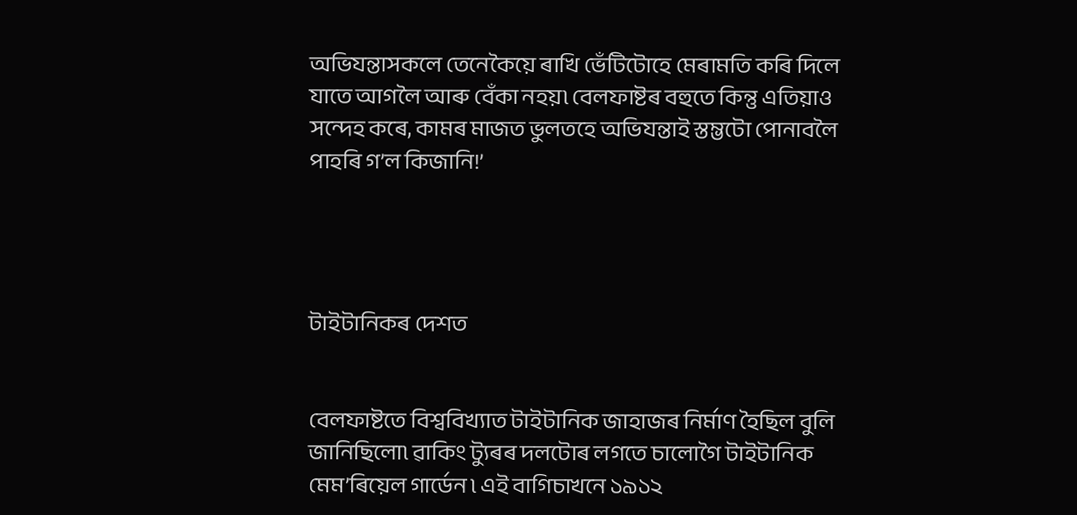অভিযন্তাসকলে তেনেকৈয়ে ৰাখি ভেঁটিটোহে মেৰামতি কৰি দিলে যাতে আগলৈ আৰু বেঁকা নহয়৷ বেলফাষ্টৰ বহুতে কিন্তু এতিয়াও সন্দেহ কৰে, কামৰ মাজত ভুলতহে অভিযন্তাই স্তম্ভটো পোনাবলৈ পাহৰি গ’ল কিজানি!’




টাইটানিকৰ দেশত


বেলফাষ্টতে বিশ্ববিখ্যাত টাইটানিক জাহাজৰ নিৰ্মাণ হৈছিল বুলি জানিছিলো৷ ৱাকিং ট্যুৰৰ দলটোৰ লগতে চালোগৈ টাইটানিক মেম’ৰিয়েল গাৰ্ডেন ৷ এই বাগিচাখনে ১৯১২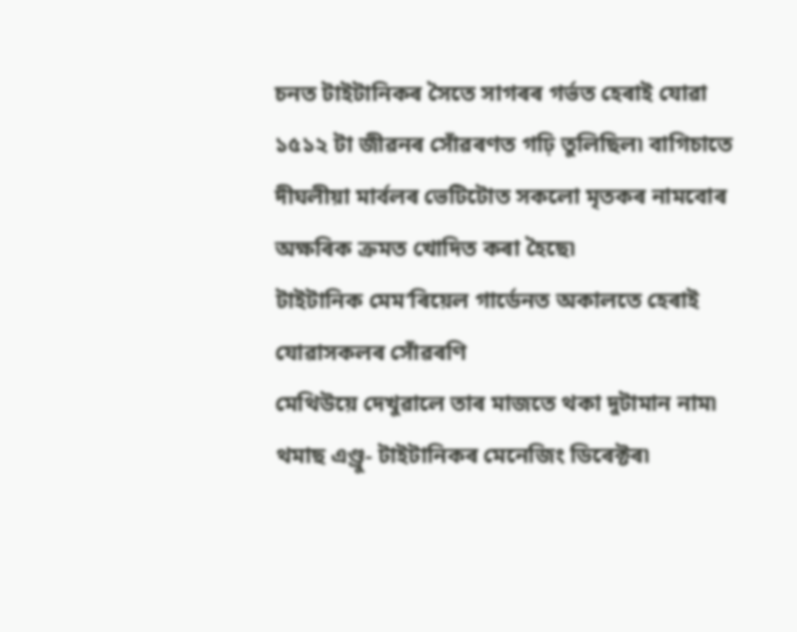চনত টাইটানিকৰ সৈতে সাগৰৰ গৰ্ভত হেৰাই যোৱা ১৫১২ টা জীৱনৰ সোঁৱৰণত গঢ়ি তুলিছিল৷ বাগিচাতে দীঘলীয়া মাৰ্বলৰ ভেটিটোত সকলো মৃতকৰ নামবোৰ অক্ষৰিক ক্ৰমত খোদিত কৰা হৈছে৷
টাইটানিক মেম’ৰিয়েল গাৰ্ডেনত অকালতে হেৰাই যোৱাসকলৰ সোঁৱৰণি
মেথিউয়ে দেখুৱালে তাৰ মাজতে থকা দুটামান নাম৷ থমাছ এণ্ড্ৰু- টাইটানিকৰ মেনেজিং ডিৰেক্টৰ৷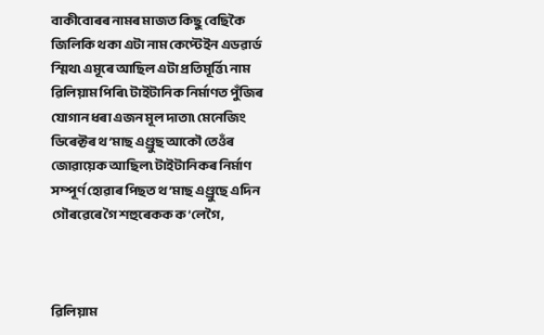বাকীবোৰৰ নামৰ মাজত কিছু বেছিকৈ জিলিকি থকা এটা নাম কেপ্টেইন এডৱাৰ্ড স্মিথ৷ এমূৰে আছিল এটা প্ৰতিমূৰ্ত্তি৷ নাম ৱিলিয়াম পিৰি৷ টাইটানিক নিৰ্মাণত পুঁজিৰ যোগান ধৰা এজন মূল দাতা৷ মেনেজিং ডিৰেক্টৰ থ’মাছ এণ্ড্ৰুছ আকৌ তেওঁৰ জোৱায়েক আছিল৷ টাইটানিকৰ নিৰ্মাণ সম্পূৰ্ণ হোৱাৰ পিছত থ’মাছ এণ্ড্ৰুছে এদিন গৌৰৱেৰে গৈ শহুৰেকক ক’লেগৈ,



ৱিলিয়াম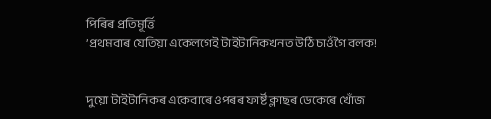পিৰিৰ প্ৰতিমূৰ্ত্তি
’প্ৰথমবাৰ যেতিয়া একেলগেই টাইটানিকখনত উঠি চাওঁগৈ বলক!


দুয়ো টাইটানিকৰ একেবাৰে ওপৰৰ ফাৰ্ষ্ট ক্লাছৰ ডেকেৰে খোঁজ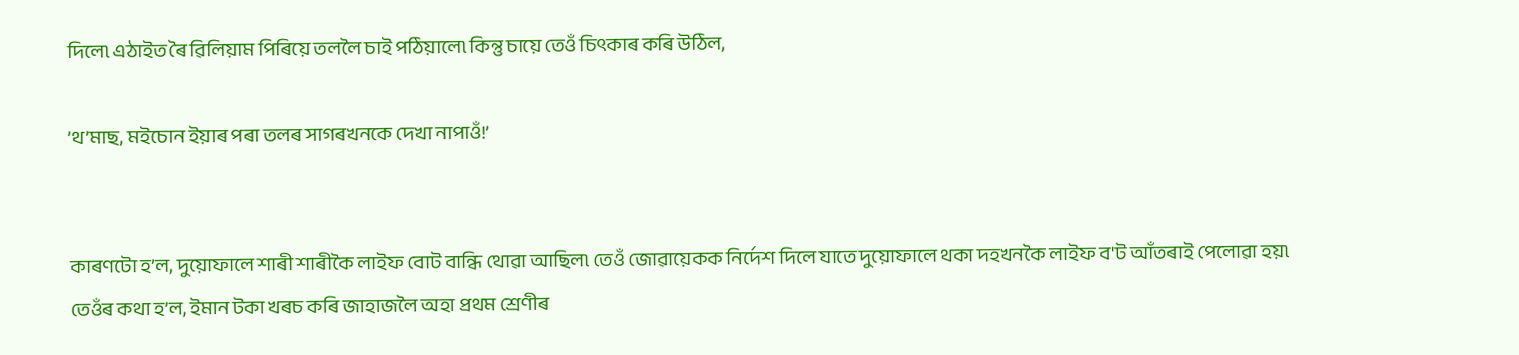দিলে৷ এঠাইত ৰৈ ৱিলিয়াম পিৰিয়ে তললৈ চাই পঠিয়ালে৷ কিন্তু চায়ে তেওঁ চিৎকাৰ কৰি উঠিল,

’থ’মাছ, মইচোন ইয়াৰ পৰা তলৰ সাগৰখনকে দেখা নাপাওঁ!’


কাৰণটো হ’ল, দুয়োফালে শাৰী শাৰীকৈ লাইফ বোট বান্ধি থোৱা আছিল৷ তেওঁ জোৱায়েকক নিৰ্দেশ দিলে যাতে দুয়োফালে থকা দহখনকৈ লাইফ ব'ট আঁতৰাই পেলোৱা হয়৷ তেওঁৰ কথা হ’ল, ইমান টকা খৰচ কৰি জাহাজলৈ অহা প্ৰথম শ্ৰেণীৰ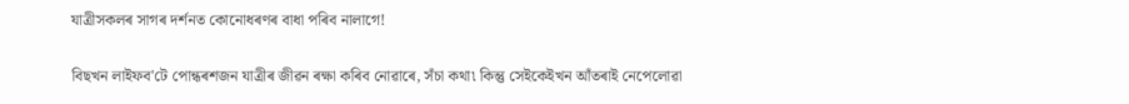যাত্ৰীসকলৰ সাগৰ দৰ্শনত কোনোধৰণৰ বাধা পৰিব নালাগে!

বিছখন লাইফব'টে পোন্ধৰশজন যাত্ৰীৰ জীৱন ৰক্ষা কৰিব নোৱাৰে, সঁচা কথা৷ কিন্তু সেইকেইখন আঁতৰাই নেপেলোৱা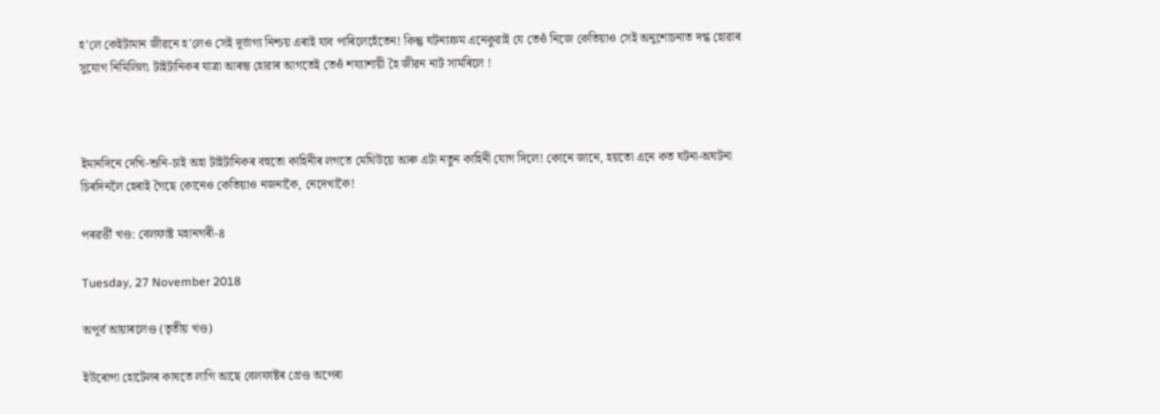হ’লে কেইটামান জীৱনে হ’লেও সেই দূৰ্ভাগ্য নিশ্চয় এৰাই যাব পাৰিলেহেঁতেন! কিন্তু ঘটনাক্ৰম এনেকুৱাই যে তেওঁ নিজে কেতিয়াও সেই অনুশোচনাত দগ্ধ হোৱাৰ সুযোগ নিমিলিল৷ টাইটানিকৰ যাত্ৰা আৰম্ভ হোৱাৰ আগতেই তেওঁ শয্যাশায়ী হৈ জীৱন নাট সামৰিলে !



ইমানদিনে দেখি-শুনি-চাই অহা টাইটানিকৰ বহুতো কাহিনীৰ লগতে মেথিউয়ে আৰু এটা নতুন কাহিনী যোগ দিলে! কোনে জানে, হয়তো এনে কত ঘটনা-অঘটনা চিৰদিনলৈ হেৰাই গৈছে কোনেও কেতিয়াও নজনাকৈ, নেদেখাকৈ!

পৰৱৰ্ত্তী খণ্ড: বেলফাষ্ট মহানগৰী-৪

Tuesday, 27 November 2018

অপূৰ্ব আয়াৰলেণ্ড (তৃতীয় খণ্ড)

ইউৰোপা হোটেলৰ কাষতে লাগি আছে বেলফাষ্টৰ গ্ৰেণ্ড অপেৰা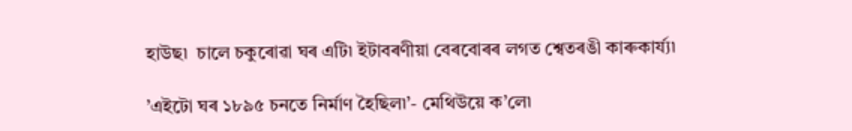হাউছ৷  চালে চকুৰোৱা ঘৰ এটি৷ ইটাবৰণীয়া বেৰবোৰৰ লগত শ্বেতৰঙী কাৰুকাৰ্য্য৷

’এইটো ঘৰ ১৮৯৫ চনতে নিৰ্মাণ হৈছিল৷’- মেথিউয়ে ক’লে৷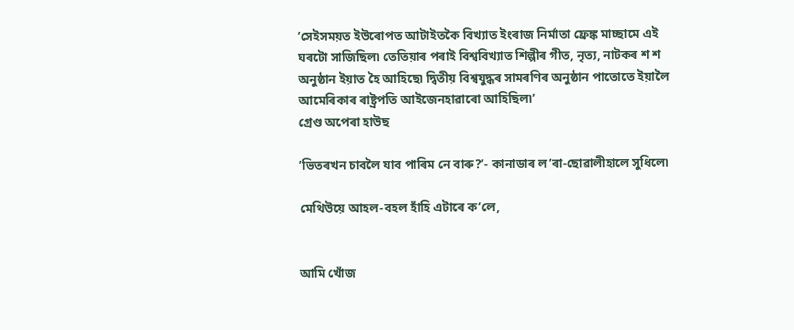’সেইসময়ত ইউৰোপত আটাইতকৈ বিখ্যাত ইংৰাজ নিৰ্মাতা ফ্ৰেঙ্ক মাচ্ছামে এই ঘৰটো সাজিছিল৷ তেতিয়াৰ পৰাই বিশ্ববিখ্যাত শিল্পীৰ গীত, নৃত্য, নাটকৰ শ শ অনুষ্ঠান ইয়াত হৈ আহিছে৷ দ্বিতীয় বিশ্বযুদ্ধৰ সামৰণিৰ অনুষ্ঠান পাতোতে ইয়ালৈ আমেৰিকাৰ ৰাষ্ট্ৰপতি আইজেনহাৱাৰো আহিছিল৷’
গ্ৰেণ্ড অপেৰা হাউছ

’ভিতৰখন চাবলৈ যাব পাৰিম নে বাৰু?’- কানাডাৰ ল’ৰা-ছোৱালীহালে সুধিলে৷

মেথিউয়ে আহল-বহল হাঁহি এটাৰে ক’লে,


আমি খোঁজ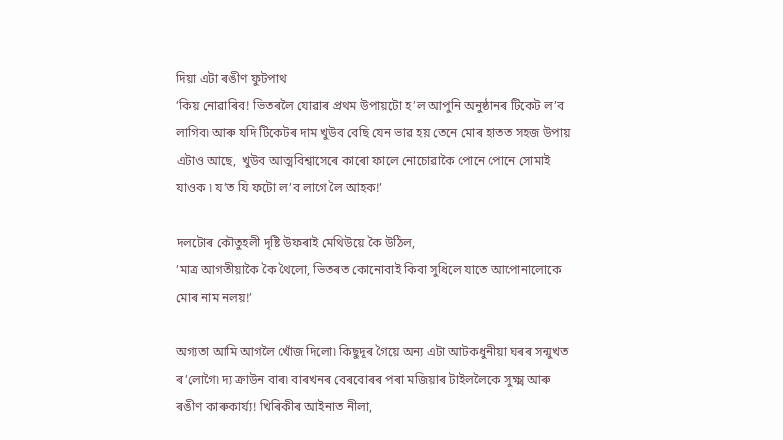দিয়া এটা ৰঙীণ ফুটপাথ
’কিয় নোৱাৰিব! ভিতৰলৈ যোৱাৰ প্ৰথম উপায়টো হ’ল আপুনি অনুষ্ঠানৰ টিকেট ল’ব লাগিব৷ আৰু যদি টিকেটৰ দাম খুউব বেছি যেন ভাৱ হয় তেনে মোৰ হাতত সহজ উপায় এটাও আছে,  খুউব আত্মবিশ্বাসেৰে কাৰো ফালে নোচোৱাকৈ পোনে পোনে সোমাই যাওক ৷ য’ত যি ফটো ল’ব লাগে লৈ আহক!’

দলটোৰ কৌতুহলী দৃষ্টি উফৰাই মেথিউয়ে কৈ উঠিল,
’মাত্ৰ আগতীয়াকৈ কৈ থৈলো, ভিতৰত কোনোবাই কিবা সুধিলে যাতে আপোনালোকে মোৰ নাম নলয়!’

অগ্যতা আমি আগলৈ খোঁজ দিলো৷ কিছুদূৰ গৈয়ে অন্য এটা আটকধুনীয়া ঘৰৰ সন্মুখত ৰ’লোগৈ৷ দ্য ক্ৰাউন বাৰ৷ বাৰখনৰ বেৰবোৰৰ পৰা মজিয়াৰ টাইললৈকে সুক্ষ্ম আৰু ৰঙীণ কাৰুকাৰ্য্য! খিৰিকীৰ আইনাত নীলা,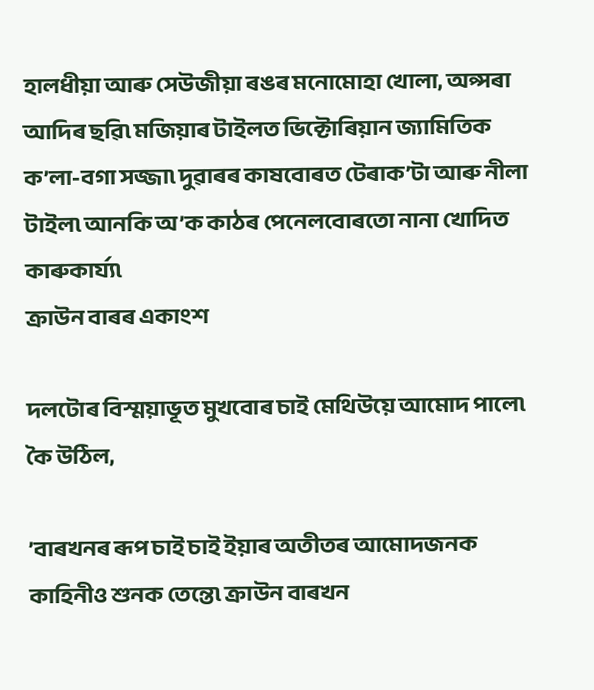হালধীয়া আৰু সেউজীয়া ৰঙৰ মনোমোহা খোলা, অপ্সৰা আদিৰ ছৱি৷ মজিয়াৰ টাইলত ভিক্টোৰিয়ান জ্যামিতিক ক’লা-বগা সজ্জা৷ দুৱাৰৰ কাষবোৰত টেৰাক’টা আৰু নীলা টাইল৷ আনকি অ’ক কাঠৰ পেনেলবোৰতো নানা খোদিত কাৰুকাৰ্য্য৷
ক্ৰাউন বাৰৰ একাংশ

দলটোৰ বিস্ময়াভূত মুখবোৰ চাই মেথিউয়ে আমোদ পালে৷ কৈ উঠিল,

’বাৰখনৰ ৰূপ চাই চাই ইয়াৰ অতীতৰ আমোদজনক কাহিনীও শুনক তেন্তে৷ ক্ৰাউন বাৰখন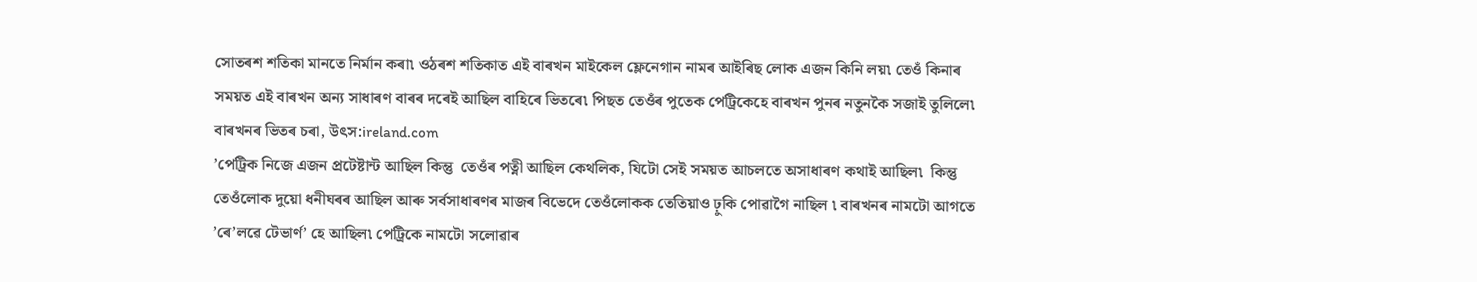সোতৰশ শতিকা মানতে নিৰ্মান কৰা৷ ওঠৰশ শতিকাত এই বাৰখন মাইকেল ফ্লেনেগান নামৰ আইৰিছ লোক এজন কিনি লয়৷ তেওঁ কিনাৰ সময়ত এই বাৰখন অন্য সাধাৰণ বাৰৰ দৰেই আছিল বাহিৰে ভিতৰে৷ পিছত তেওঁৰ পুতেক পেট্ৰিকেহে বাৰখন পুনৰ নতুনকৈ সজাই তুলিলে৷
বাৰখনৰ ভিতৰ চৰা, উৎস:ireland.com
’পেট্ৰিক নিজে এজন প্ৰটেষ্টান্ট আছিল কিন্তু  তেওঁৰ পত্নী আছিল কেথলিক, যিটো সেই সময়ত আচলতে অসাধাৰণ কথাই আছিল৷  কিন্তু তেওঁলোক দুয়ো ধনীঘৰৰ আছিল আৰু সৰ্বসাধাৰণৰ মাজৰ বিভেদে তেওঁলোকক তেতিয়াও ঢ়ুকি পোৱাগৈ নাছিল ৷ বাৰখনৰ নামটো আগতে ’ৰে’লৱে টেভাৰ্ণ’ হে আছিল৷ পেট্ৰিকে নামটো সলোৱাৰ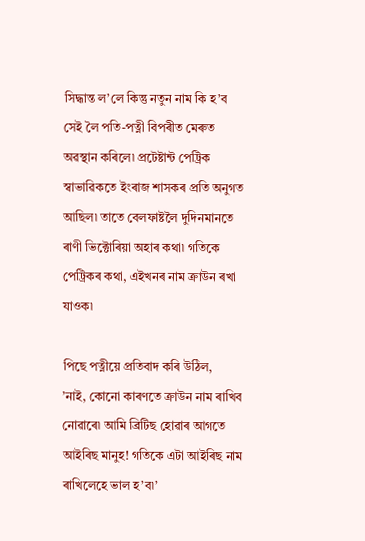সিদ্ধান্ত ল’লে কিন্তু নতুন নাম কি হ’ব সেই লৈ পতি-পত্নী বিপৰীত মেৰুত অৱস্থান কৰিলে৷ প্ৰটেষ্টান্ট পেট্ৰিক স্বাভাৱিকতে ইংৰাজ শাসকৰ প্ৰতি অনুগত আছিল৷ তাতে বেলফাষ্টলৈ দুদিনমানতে ৰাণী ভিক্টোৰিয়া অহাৰ কথা৷ গতিকে পেট্ৰিকৰ কথা, এইখনৰ নাম ক্ৰাউন ৰখা যাওক৷

পিছে পত্নীয়ে প্ৰতিবাদ কৰি উঠিল,
’নাই, কোনো কাৰণতে ক্ৰাউন নাম ৰাখিব নোৱাৰে৷ আমি ব্ৰিটিছ হোৱাৰ আগতে আইৰিছ মানুহ! গতিকে এটা আইৰিছ নাম ৰাখিলেহে ভাল হ’ব৷’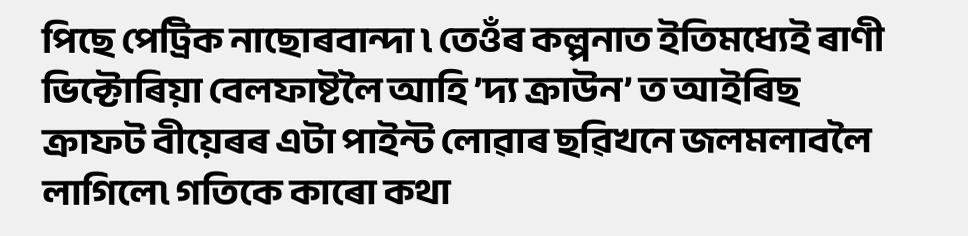পিছে পেট্ৰিক নাছোৰবান্দা ৷ তেওঁৰ কল্পনাত ইতিমধ্যেই ৰাণী ভিক্টোৰিয়া বেলফাষ্টলৈ আহি ’দ্য ক্ৰাউন’ ত আইৰিছ ক্ৰাফট বীয়েৰৰ এটা পাইন্ট লোৱাৰ ছৱিখনে জলমলাবলৈ লাগিলে৷ গতিকে কাৰো কথা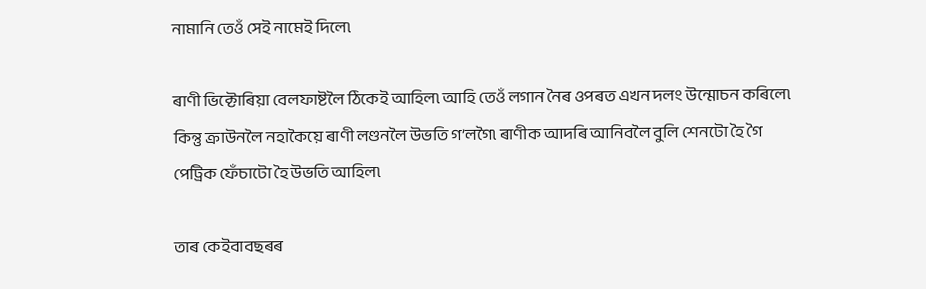নামানি তেওঁ সেই নামেই দিলে৷

ৰাণী ভিক্টোৰিয়া বেলফাষ্টলৈ ঠিকেই আহিল৷ আহি তেওঁ লগান নৈৰ ওপৰত এখন দলং উন্মোচন কৰিলে৷ কিন্তু ক্ৰাউনলৈ নহাকৈয়ে ৰাণী লণ্ডনলৈ উভতি গ’লগৈ৷ ৰাণীক আদৰি আনিবলৈ বুলি শেনটো হৈ গৈ পেট্ৰিক ফেঁচাটো হৈ উভতি আহিল৷

তাৰ কেইবাবছৰৰ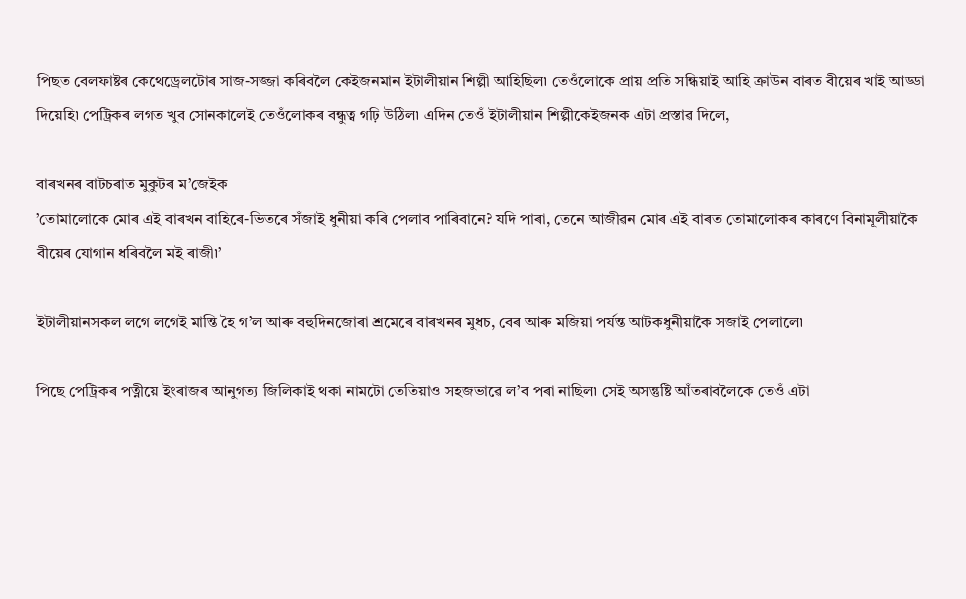পিছত বেলফাষ্টৰ কেথেড্ৰেলটোৰ সাজ-সজ্জা কৰিবলৈ কেইজনমান ইটালীয়ান শিল্পী আহিছিল৷ তেওঁলোকে প্ৰায় প্ৰতি সন্ধিয়াই আহি ক্ৰাউন বাৰত বীয়েৰ খাই আড্ডা দিয়েহি৷ পেট্ৰিকৰ লগত খুব সোনকালেই তেওঁলোকৰ বন্ধুত্ব গঢ়ি উঠিল৷ এদিন তেওঁ ইটালীয়ান শিল্পীকেইজনক এটা প্ৰস্তাৱ দিলে,

বাৰখনৰ বাটচৰাত মুকুটৰ ম’জেইক
’তোমালোকে মোৰ এই বাৰখন বাহিৰে-ভিতৰে সঁজাই ধুনীয়া কৰি পেলাব পাৰিবানে? যদি পাৰা, তেনে আজীৱন মোৰ এই বাৰত তোমালোকৰ কাৰণে বিনামূলীয়াকৈ বীয়েৰ যোগান ধৰিবলৈ মই ৰাজী৷’

ইটালীয়ানসকল লগে লগেই মান্তি হৈ গ’ল আৰু বহুদিনজোৰা শ্ৰমেৰে বাৰখনৰ মুধচ, বেৰ আৰু মজিয়া পৰ্যন্ত আটকধুনীয়াকৈ সজাই পেলালে৷

পিছে পেট্ৰিকৰ পত্নীয়ে ইংৰাজৰ আনুগত্য জিলিকাই থকা নামটো তেতিয়াও সহজভাৱে ল’ব পৰা নাছিল৷ সেই অসন্তুষ্টি আঁতৰাবলৈকে তেওঁ এটা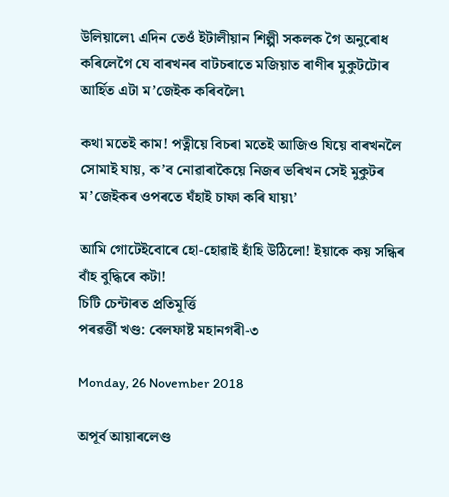উলিয়ালে৷ এদিন তেওঁ ইটালীয়ান শিল্পী সকলক গৈ অনুৰোধ কৰিলেগৈ যে বাৰখনৰ বাটচৰাতে মজিয়াত ৰাণীৰ মুকুটটোৰ আৰ্হিত এটা ম’জেইক কৰিবলৈ৷

কথা মতেই কাম! পত্নীয়ে বিচৰা মতেই আজিও যিয়ে বাৰখনলৈ সোমাই যায়, ক’ব নোৱাৰাকৈয়ে নিজৰ ভৰিখন সেই মুকুটৰ ম’জেইকৰ ওপৰতে ঘঁহাই চাফা কৰি যায়৷’

আমি গোটেইবোৰে হো-হোৱাই হাঁহি উঠিলো! ইয়াকে কয় সন্ধিৰ বাঁহ বুদ্ধিৰে কটা!
চিটি চেন্টাৰত প্ৰতিমূৰ্ত্তি
পৰৱৰ্ত্তী খণ্ড: বেলফাষ্ট মহানগৰী-৩

Monday, 26 November 2018

অপূৰ্ব আয়াৰলেণ্ড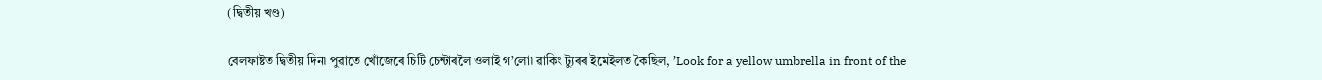(দ্বিতীয় খণ্ড)

বেলফাষ্টত দ্বিতীয় দিন৷ পুৱাতে খোঁজেৰে চিটি চেন্টাৰলৈ ওলাই গ’লো৷ ৱাকিং ট্যুৰৰ ইমেইলত কৈছিল, ’Look for a yellow umbrella in front of the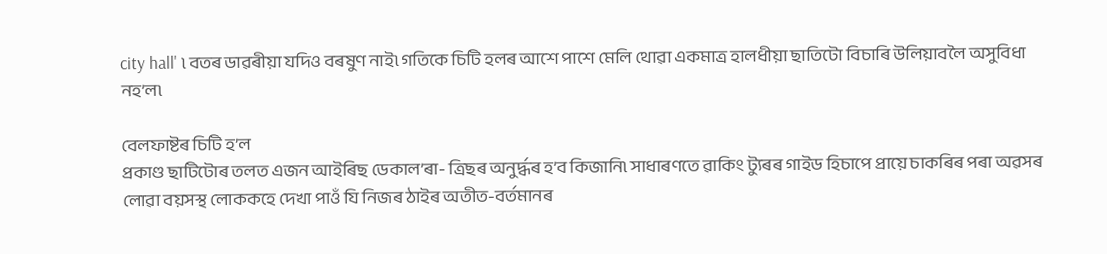city hall' ৷ বতৰ ডাৱৰীয়া যদিও বৰষুণ নাই৷ গতিকে চিটি হলৰ আশে পাশে মেলি থোৱা একমাত্ৰ হালধীয়া ছাতিটো বিচাৰি উলিয়াবলৈ অসুবিধা নহ’ল৷

বেলফাষ্টৰ চিটি হ’ল
প্ৰকাণ্ড ছাটিটোৰ তলত এজন আইৰিছ ডেকাল’ৰা- ত্ৰিছৰ অনুৰ্দ্ধৰ হ’ব কিজানি৷ সাধাৰণতে ৱাকিং ট্যুৰৰ গাইড হিচাপে প্ৰায়ে চাকৰিৰ পৰা অৱসৰ লোৱা বয়সস্থ লোককহে দেখা পাওঁ যি নিজৰ ঠাইৰ অতীত-বৰ্তমানৰ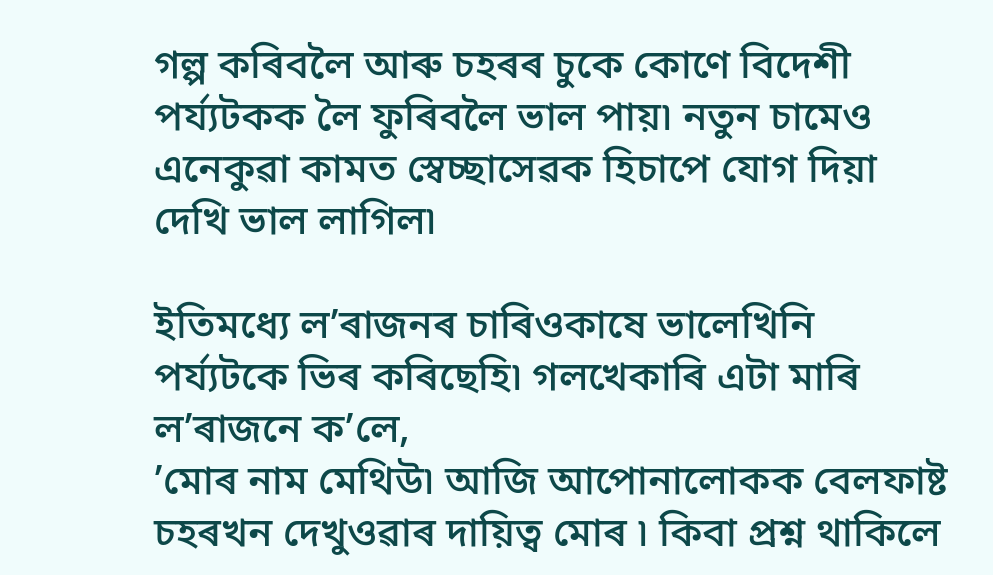গল্প কৰিবলৈ আৰু চহৰৰ চুকে কোণে বিদেশী পৰ্য্যটকক লৈ ফুৰিবলৈ ভাল পায়৷ নতুন চামেও এনেকুৱা কামত স্বেচ্ছাসেৱক হিচাপে যোগ দিয়া দেখি ভাল লাগিল৷

ইতিমধ্যে ল’ৰাজনৰ চাৰিওকাষে ভালেখিনি পৰ্য্যটকে ভিৰ কৰিছেহি৷ গলখেকাৰি এটা মাৰি ল’ৰাজনে ক’লে,
’মোৰ নাম মেথিউ৷ আজি আপোনালোকক বেলফাষ্ট চহৰখন দেখুওৱাৰ দায়িত্ব মোৰ ৷ কিবা প্ৰশ্ন থাকিলে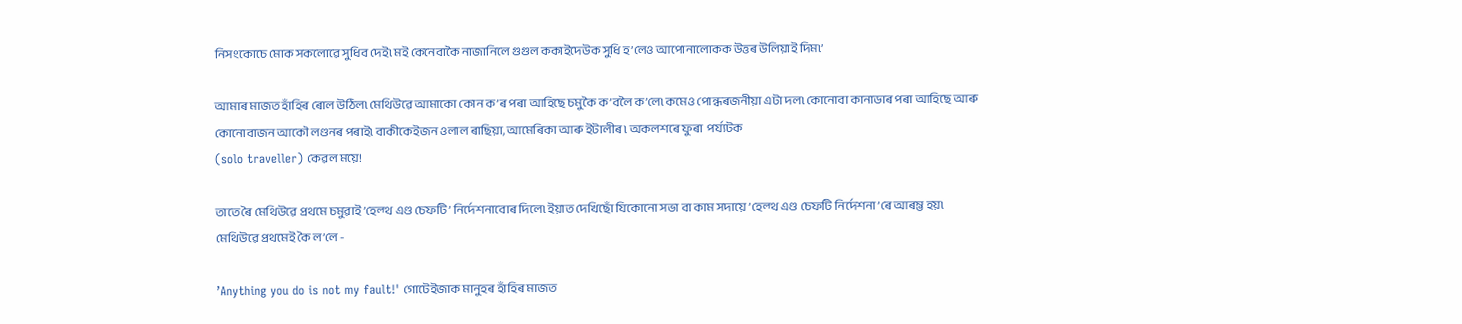নিসংকোচে মোক সকলোৱে সুধিব দেই৷ মই কেনেবাকৈ নাজানিলে গুগুল ককাইদেউক সুধি হ’লেও আপোনালোকক উত্তৰ উলিয়াই দিম৷’

আমাৰ মাজত হাঁহিৰ ৰোল উঠিল৷ মেথিউৱে আমাকো কোন ক’ৰ পৰা আহিছে চমুকৈ ক’বলৈ ক’লে৷ কমেও পোন্ধৰজনীয়া এটা দল৷ কোনোবা কানাডাৰ পৰা আহিছে আৰু কোনোবাজন আকৌ লণ্ডনৰ পৰাই৷ বাকীকেইজন ওলাল ৰাছিয়া, আমেৰিকা আৰু ইটালীৰ ৷ অকলশৰে ফুৰা  পৰ্য্যটক
(solo traveller) কেৱল ময়ে!

তাতে ৰৈ মেথিউৱে প্ৰথমে চমুৱাই ’হেল্থ এণ্ড চেফটি’ নিৰ্দেশনাবোৰ দিলে৷ ইয়াত দেখিছোঁ যিকোনো সভা বা কাম সদায়ে ’হেল্থ এণ্ড চেফটি নিৰ্দেশনা’ৰে আৰম্ভ হয়৷ মেথিউৱে প্ৰথমেই কৈ ল’লে -

’Anything you do is not my fault!' গোটেইজাক মানুহৰ হাঁহিৰ মাজত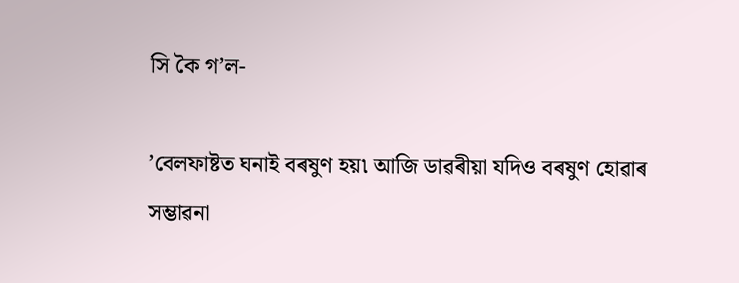সি কৈ গ’ল-

’বেলফাষ্টত ঘনাই বৰষুণ হয়৷ আজি ডাৱৰীয়া যদিও বৰষুণ হোৱাৰ সম্ভাৱনা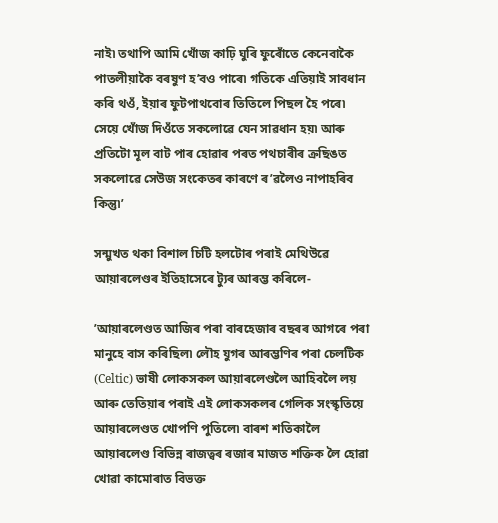নাই৷ তথাপি আমি খোঁজ কাঢ়ি ঘুৰি ফুৰোঁতে কেনেবাকৈ পাতলীয়াকৈ বৰষুণ হ’বও পাৰে৷ গতিকে এতিয়াই সাবধান কৰি থওঁ, ইয়াৰ ফুটপাথবোৰ তিতিলে পিছল হৈ পৰে৷ সেয়ে খোঁজ দিওঁতে সকলোৱে যেন সাৱধান হয়৷ আৰু প্ৰতিটো মূল বাট পাৰ হোৱাৰ পৰত পথচাৰীৰ ক্ৰছিঙত সকলোৱে সেউজ সংকেতৰ কাৰণে ৰ’ৱলৈও নাপাহৰিব কিন্তু৷’

সন্মুখত থকা বিশাল চিটি হলটোৰ পৰাই মেথিউৱে আয়াৰলেণ্ডৰ ইতিহাসেৰে ট্যুৰ আৰম্ভ কৰিলে-

’আয়াৰলেণ্ডত আজিৰ পৰা বাৰহেজাৰ বছৰৰ আগৰে পৰা মানুহে বাস কৰিছিল৷ লৌহ যুগৰ আৰম্ভণিৰ পৰা চেলটিক (Celtic) ভাষী লোকসকল আয়াৰলেণ্ডলৈ আহিবলৈ লয় আৰু তেতিয়াৰ পৰাই এই লোকসকলৰ গেলিক সংস্কৃতিয়ে আয়াৰলেণ্ডত খোপণি পুতিলে৷ বাৰশ শতিকালৈ আয়াৰলেণ্ড বিভিন্ন ৰাজত্বৰ ৰজাৰ মাজত শক্তিক লৈ হোৱা খোৱা কামোৰাত বিভক্ত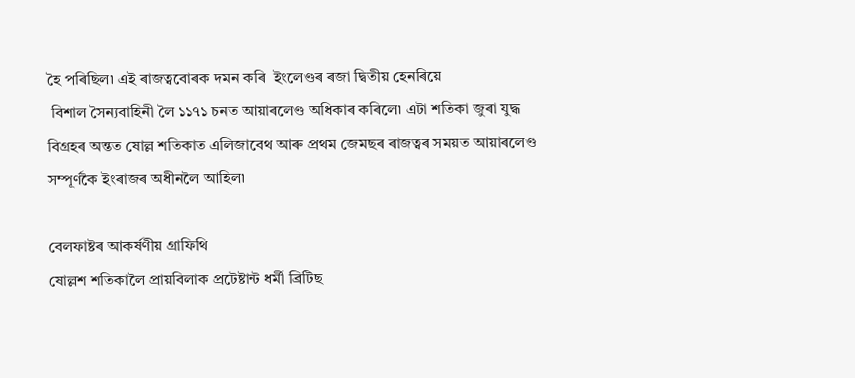হৈ পৰিছিল৷ এই ৰাজত্ববোৰক দমন কৰি  ইংলেণ্ডৰ ৰজা দ্বিতীয় হেনৰিয়ে
 বিশাল সৈন্যবাহিনী লৈ ১১৭১ চনত আয়াৰলেণ্ড অধিকাৰ কৰিলে৷ এটা শতিকা জুৰা যুদ্ধ বিগ্ৰহৰ অন্তত ষোল্ল শতিকাত এলিজাবেথ আৰু প্ৰথম জেমছৰ ৰাজত্বৰ সময়ত আয়াৰলেণ্ড  সম্পূৰ্ণকৈ ইংৰাজৰ অধীনলৈ আহিল৷

বেলফাষ্টৰ আকৰ্ষণীয় গ্ৰাফিথি
ষোল্লশ শতিকালৈ প্ৰায়বিলাক প্ৰটেষ্টান্ট ধৰ্মী ব্ৰিটিছ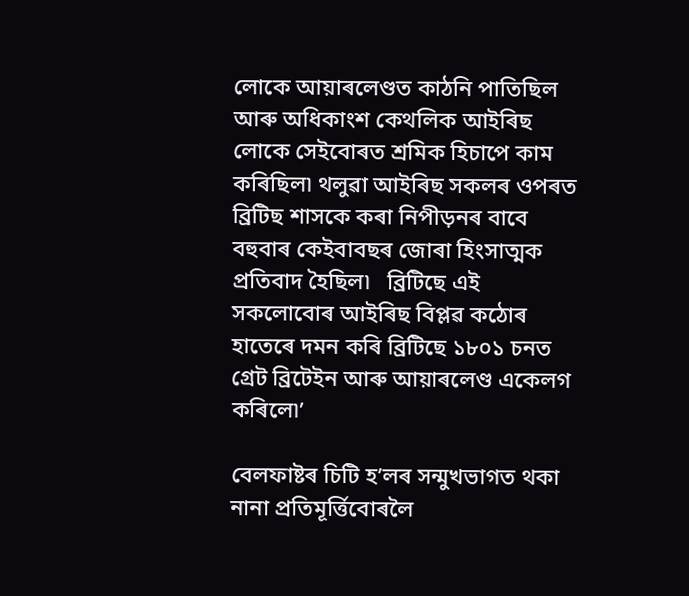লোকে আয়াৰলেণ্ডত কাঠনি পাতিছিল আৰু অধিকাংশ কেথলিক আইৰিছ লোকে সেইবোৰত শ্ৰমিক হিচাপে কাম কৰিছিল৷ থলুৱা আইৰিছ সকলৰ ওপৰত ব্ৰিটিছ শাসকে কৰা নিপীড়নৰ বাবে বহুবাৰ কেইবাবছৰ জোৰা হিংসাত্মক প্ৰতিবাদ হৈছিল৷   ব্ৰিটিছে এই সকলোবোৰ আইৰিছ বিপ্লৱ কঠোৰ হাতেৰে দমন কৰি ব্ৰিটিছে ১৮০১ চনত গ্ৰেট ব্ৰিটেইন আৰু আয়াৰলেণ্ড একেলগ কৰিলে৷’

বেলফাষ্টৰ চিটি হ’লৰ সন্মুখভাগত থকা নানা প্ৰতিমূৰ্ত্তিবোৰলৈ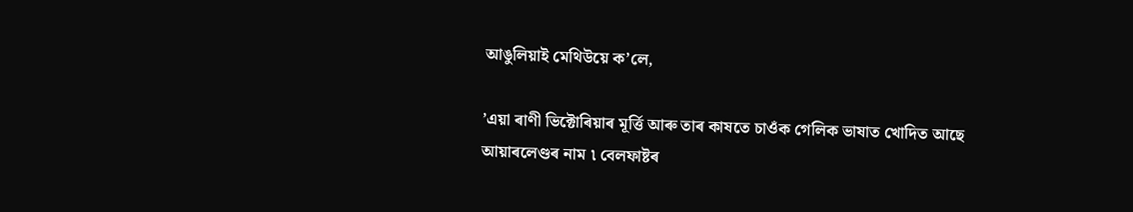আঙুলিয়াই মেথিউয়ে ক’লে,

’এয়া ৰাণী ভিক্টোৰিয়াৰ মূৰ্ত্তি আৰু তাৰ কাষতে চাওঁক গেলিক ভাষাত খোদিত আছে আয়াৰলেণ্ডৰ নাম ৷ বেলফাষ্টৰ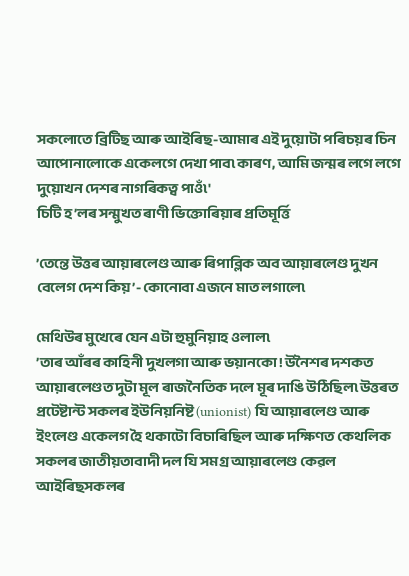সকলোতে ব্ৰিটিছ আৰু আইৰিছ-আমাৰ এই দুয়োটা পৰিচয়ৰ চিন আপোনালোকে একেলগে দেখা পাব৷ কাৰণ, আমি জন্মৰ লগে লগে দুয়োখন দেশৰ নাগৰিকত্ব পাওঁ৷'
চিটি হ’লৰ সন্মুখত ৰাণী ভিক্তোৰিয়াৰ প্ৰতিমূৰ্ত্তি

’তেন্তে উত্তৰ আয়াৰলেণ্ড আৰু ৰিপাব্লিক অব আয়াৰলেণ্ড দুখন বেলেগ দেশ কিয়’- কোনোবা এজনে মাত লগালে৷

মেথিউৰ মুখেৰে যেন এটা হুমুনিয়াহ ওলাল৷
’তাৰ আঁৰৰ কাহিনী দুখলগা আৰু ভয়ানকো! উনৈশৰ দশকত আয়াৰলেণ্ডত দুটা মূল ৰাজনৈতিক দলে মূৰ দাঙি উঠিছিল৷ উত্তৰত প্ৰটেষ্টান্ট সকলৰ ইউনিয়নিষ্ট (unionist) যি আয়াৰলেণ্ড আৰু ইংলেণ্ড একেলগ হৈ থকাটো বিচাৰিছিল আৰু দক্ষিণত কেথলিক সকলৰ জাতীয়তাবাদী দল যি সমগ্ৰ আয়াৰলেণ্ড কেৱল আইৰিছসকলৰ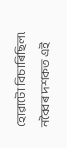হোৱাটো বিচাৰিছিল৷ নব্বৈৰ দশকত এই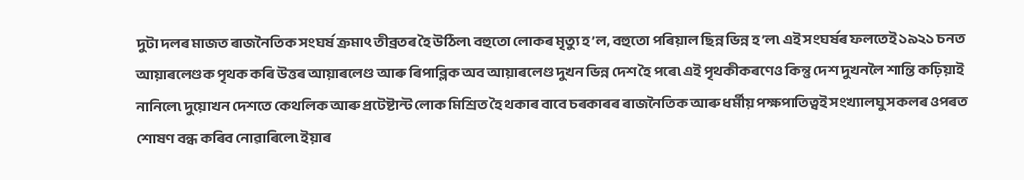দুটা দলৰ মাজত ৰাজনৈতিক সংঘৰ্ষ ক্ৰমাৎ তীব্ৰতৰ হৈ উঠিল৷ বহুতো লোকৰ মৃত্যু হ’ল, বহুতো পৰিয়াল ছিন্ন ভিন্ন হ’ল৷ এই সংঘৰ্ষৰ ফলতেই ১৯২১ চনত আয়াৰলেণ্ডক পৃথক কৰি উত্তৰ আয়াৰলেণ্ড আৰু ৰিপাব্লিক অব আয়াৰলেণ্ড দুখন ভিন্ন দেশ হৈ পৰে৷ এই পৃথকীকৰণেও কিন্তু দেশ দুখনলৈ শান্তি কঢ়িয়াই নানিলে৷ দুয়োখন দেশতে কেথলিক আৰু প্ৰটেষ্টান্ট লোক মিশ্ৰিত হৈ থকাৰ বাবে চৰকাৰৰ ৰাজনৈতিক আৰু ধৰ্মীয় পক্ষপাতিত্বই সংখ্যালঘু সকলৰ ওপৰত শোষণ বন্ধ কৰিব নোৱাৰিলে৷ ইয়াৰ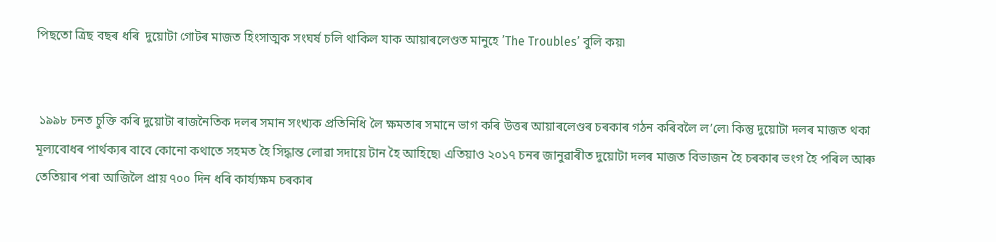পিছতো ত্ৰিছ বছৰ ধৰি  দুয়োটা গোটৰ মাজত হিংসাত্মক সংঘৰ্ষ চলি থাকিল যাক আয়াৰলেণ্ডত মানুহে ’The Troubles’ বুলি কয়৷


 ১৯৯৮ চনত চুক্তি কৰি দুয়োটা ৰাজনৈতিক দলৰ সমান সংখ্যক প্ৰতিনিধি লৈ ক্ষমতাৰ সমানে ভাগ কৰি উত্তৰ আয়াৰলেণ্ডৰ চৰকাৰ গঠন কৰিবলৈ ল’লে৷ কিন্তু দুয়োটা দলৰ মাজত থকা মূল্যবোধৰ পাৰ্থক্যৰ বাবে কোনো কথাতে সহমত হৈ সিদ্ধান্ত লোৱা সদায়ে টান হৈ আহিছে৷ এতিয়াও ২০১৭ চনৰ জানুৱাৰীত দুয়োটা দলৰ মাজত বিভাজন হৈ চৰকাৰ ভংগ হৈ পৰিল আৰু তেতিয়াৰ পৰা আজিলৈ প্ৰায় ৭০০ দিন ধৰি কাৰ্য্যক্ষম চৰকাৰ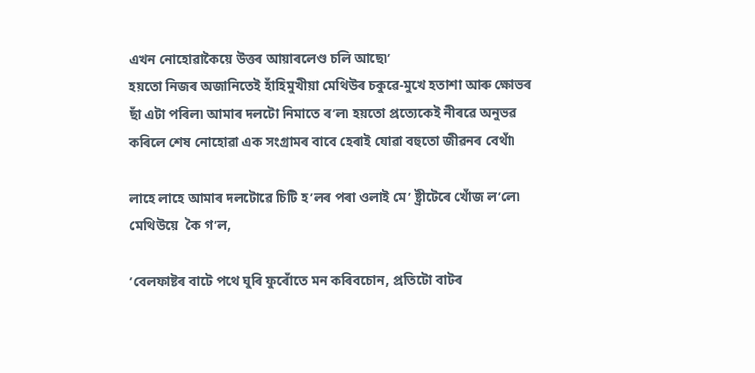এখন নোহোৱাকৈয়ে উত্তৰ আয়াৰলেণ্ড চলি আছে৷’
হয়তো নিজৰ অজানিতেই হাঁহিমুখীয়া মেথিউৰ চকুৱে-মুখে হতাশা আৰু ক্ষোভৰ ছাঁ এটা পৰিল৷ আমাৰ দলটো নিমাতে ৰ’ল৷ হয়তো প্ৰত্যেকেই নীৰৱে অনুভৱ কৰিলে শেষ নোহোৱা এক সংগ্ৰামৰ বাবে হেৰাই যোৱা বহুতো জীৱনৰ বেথাঁ৷

লাহে লাহে আমাৰ দলটোৱে চিটি হ’লৰ পৰা ওলাই মে’ ষ্ট্ৰীটেৰে খোঁজ ল’লে৷ মেথিউয়ে  কৈ গ’ল,

’বেলফাষ্টৰ বাটে পথে ঘুৰি ফুৰোঁতে মন কৰিবচোন, প্ৰতিটো বাটৰ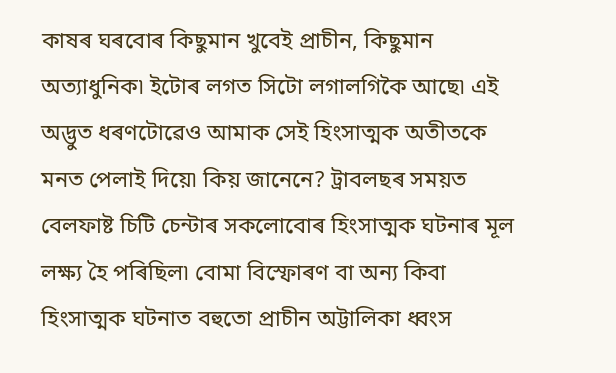কাষৰ ঘৰবোৰ কিছুমান খুবেই প্ৰাচীন, কিছুমান অত্যাধুনিক৷ ইটোৰ লগত সিটো লগালগিকৈ আছে৷ এই অদ্ভুত ধৰণটোৱেও আমাক সেই হিংসাত্মক অতীতকে মনত পেলাই দিয়ে৷ কিয় জানেনে? ট্ৰাবলছৰ সময়ত বেলফাষ্ট চিটি চেন্টাৰ সকলোবোৰ হিংসাত্মক ঘটনাৰ মূল লক্ষ্য হৈ পৰিছিল৷ বোমা বিস্ফোৰণ বা অন্য কিবা হিংসাত্মক ঘটনাত বহুতো প্ৰাচীন অট্টালিকা ধ্বংস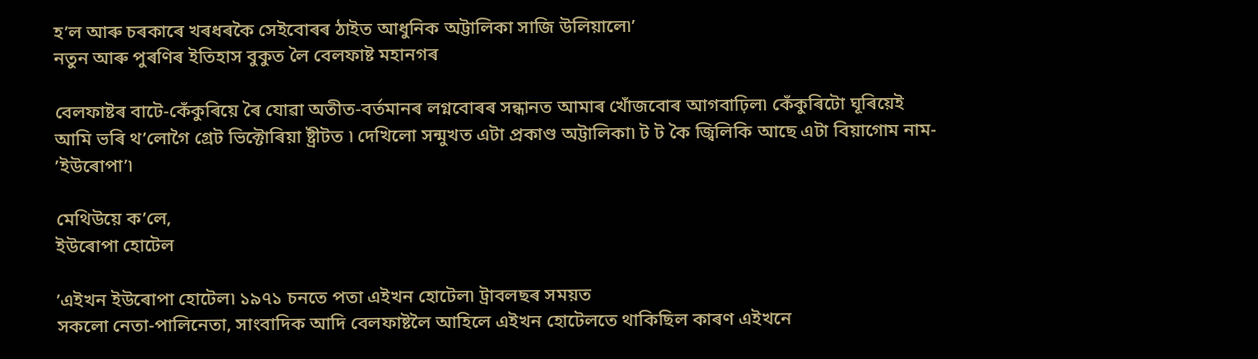হ’ল আৰু চৰকাৰে খৰধৰকৈ সেইবোৰৰ ঠাইত আধুনিক অট্টালিকা সাজি উলিয়ালে৷’
নতুন আৰু পুৰণিৰ ইতিহাস বুকুত লৈ বেলফাষ্ট মহানগৰ

বেলফাষ্টৰ বাটে-কেঁকুৰিয়ে ৰৈ যোৱা অতীত-বৰ্তমানৰ লগ্নবোৰৰ সন্ধানত আমাৰ খোঁজবোৰ আগবাঢ়িল৷ কেঁকুৰিটো ঘূৰিয়েই আমি ভৰি থ’লোগৈ গ্ৰেট ভিক্টোৰিয়া ষ্ট্ৰীটত ৷ দেখিলো সন্মুখত এটা প্ৰকাণ্ড অট্টালিকা৷ ট ট কৈ জ্বিলিকি আছে এটা বিয়াগোম নাম- ’ইউৰোপা’৷

মেথিউয়ে ক’লে,
ইউৰোপা হোটেল

’এইখন ইউৰোপা হোটেল৷ ১৯৭১ চনতে পতা এইখন হোটেল৷ ট্ৰাবলছৰ সময়ত
সকলো নেতা-পালিনেতা, সাংবাদিক আদি বেলফাষ্টলৈ আহিলে এইখন হোটেলতে থাকিছিল কাৰণ এইখনে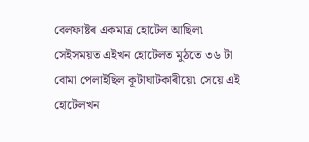বেলফাষ্টৰ একমাত্ৰ হোটেল আছিল৷ সেইসময়ত এইখন হোটেলত মুঠতে ৩৬ টা বোমা পেলাইছিল কূটাঘাটকাৰীয়ে৷ সেয়ে এই হোটেলখন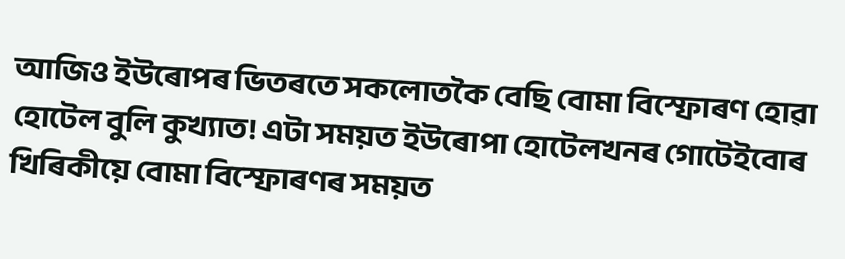আজিও ইউৰোপৰ ভিতৰতে সকলোতকৈ বেছি বোমা বিস্ফোৰণ হোৱা হোটেল বুলি কুখ্যাত! এটা সময়ত ইউৰোপা হোটেলখনৰ গোটেইবোৰ খিৰিকীয়ে বোমা বিস্ফোৰণৰ সময়ত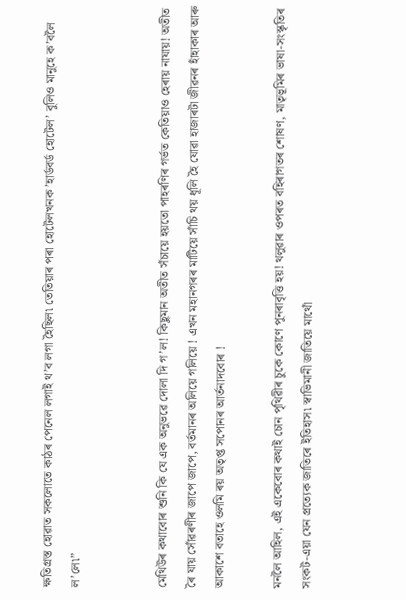ক্ষতিগ্ৰস্ত হোৱাত সকলোতে কাঠৰ পেনেল লগাই থ’ব লগা হৈছিল৷ তেতিয়াৰ পৰা হোটেলখনক ’হাৰ্ডবৰ্ড হোটেল’ বুলিও মানুহে ক’বলৈ ল’লে৷”


মেথিউৰ কথাবোৰ শুনি কি যে এক অনুভৱে দোলা দি গ’ল! কিছুমান অতীত সঁচায়ে হয়তো পাহৰণিৰ গৰ্ভত কেতিয়াও হেৰায় নাযায়! অতীত ৰৈ যায় সোঁৱৰণীৰ জাপে জাপে, বৰ্তমানৰ অলিয়ে গলিয়ে ! এখন মহানগৰৰ মাটিয়ে সাঁচি থয় ধূলি হৈ যোৱা হাজাৰটা জীৱনৰ হাঁহাকাৰ আৰু  আকাশে বতাহে ওলমি ৰয় অতৃপ্ত সপোনৰ আৰ্তনাদবোৰ !

মনলৈ আহিল, এই একেবোৰ কথাই চোন পৃথিৱীৰ চুকে কোণে পুনৰাবৃত্তি হয়! থলুৱাৰ ওপৰত বহিৰাগতৰ শোষণ, মাতৃভূমিৰ ভাষা-সংস্কৃতিৰ সংকট-এয়া যেন প্ৰত্যেক জাতিৰে ইতিহাস৷ স্বাভিমানী জাতিয়ে মাথোঁ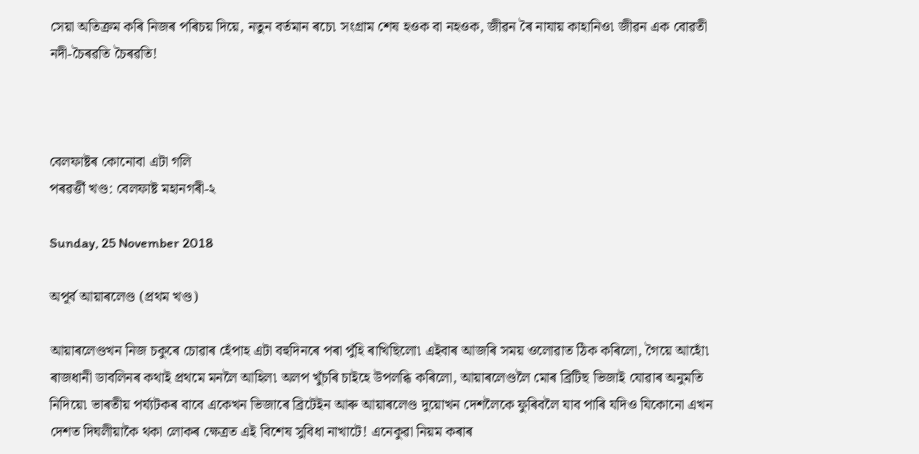সেয়া অতিক্ৰম কৰি নিজৰ পৰিচয় দিয়ে, নতুন বৰ্তমান ৰচে৷ সংগ্ৰাম শেষ হওক বা নহওক, জীৱন ৰৈ নাযায় কাহানিও৷ জীৱন এক বোৱতী নদী-চৈৰৱতি চৈৰৱতি!



বেলফাষ্টৰ কোনোবা এটা গলি
পৰৱৰ্ত্তী খণ্ড: বেলফাষ্ট মহানগৰী-২

Sunday, 25 November 2018

অপূৰ্ব আয়াৰলেণ্ড (প্ৰথম খণ্ড)

আয়াৰলেণ্ডখন নিজ চকুৰে চোৱাৰ হেঁপাহ এটা বহুদিনৰে পৰা পুঁহি ৰাখিছিলো৷ এইবাৰ আজৰি সময় ওলোৱাত ঠিক কৰিলো, গৈয়ে আহোঁ৷ ৰাজধানী ডাবলিনৰ কথাই প্ৰথমে মনলৈ আহিল৷ অলপ খুঁচৰি চাইহে উপলব্ধি কৰিলো, আয়াৰলেণ্ডলৈ মোৰ ব্ৰিটিছ ভিজাই যোৱাৰ অনুমতি নিদিয়ে৷ ভাৰতীয় পৰ্য্যটকৰ বাবে একেখন ভিজাৰে ব্ৰিটেইন আৰু আয়াৰলেণ্ড দুয়োখন দেশলৈকে ফুৰিবলৈ যাব পাৰি যদিও যিকোনো এখন দেশত দিঘলীয়াকৈ থকা লোকৰ ক্ষেত্ৰত এই বিশেষ সুবিধা নাখাটে! এনেকুৱা নিয়ম কৰাৰ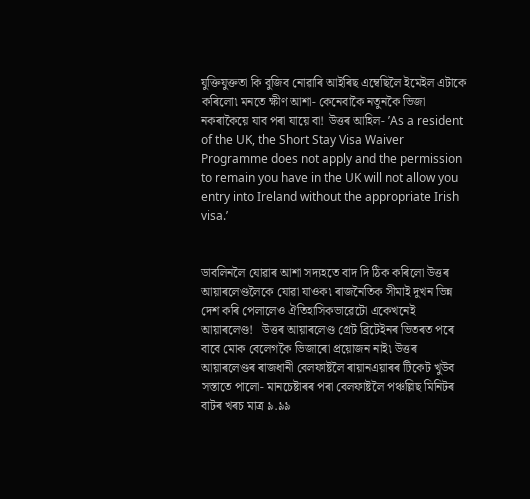যুক্তিযুক্ততা কি বুজিব নোৱাৰি আইৰিছ এম্বেছিলৈ ইমেইল এটাকে কৰিলো৷ মনতে ক্ষীণ আশা- কেনেবাকৈ নতুনকৈ ভিজা নকৰাকৈয়ে যাব পৰা যায়ে বা! উত্তৰ আহিল- ’As a resident of the UK, the Short Stay Visa Waiver Programme does not apply and the permission to remain you have in the UK will not allow you entry into Ireland without the appropriate Irish visa.’


ডাবলিনলৈ যোৱাৰ আশা সদ্যহতে বাদ দি ঠিক কৰিলো উত্তৰ আয়াৰলেণ্ডলৈকে যোৱা যাওক৷ ৰাজনৈতিক সীমাই দুখন ভিন্ন দেশ কৰি পেলালেও ঐতিহাসিকভাৱেটো একেখনেই আয়াৰলেণ্ড!   উত্তৰ আয়াৰলেণ্ড গ্ৰেট ব্ৰিটেইনৰ ভিতৰত পৰে বাবে মোক বেলেগকৈ ভিজাৰো প্ৰয়োজন নাই৷ উত্তৰ আয়াৰলেণ্ডৰ ৰাজধানী বেলফাষ্টলৈ ৰায়ানএয়াৰৰ টিকেট খুউব সস্তাতে পালো- মানচেষ্টাৰৰ পৰা বেলফাষ্টলৈ পঞ্চল্লিছ মিনিটৰ বাটৰ খৰচ মাত্ৰ ৯.৯৯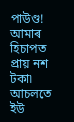পাউণ্ড! আমাৰ হিচাপত প্ৰায় নশ টকা৷ আচলতে  ইউ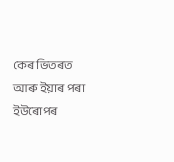কেৰ ভিতৰত আৰু ইয়াৰ পৰা ইউৰোপৰ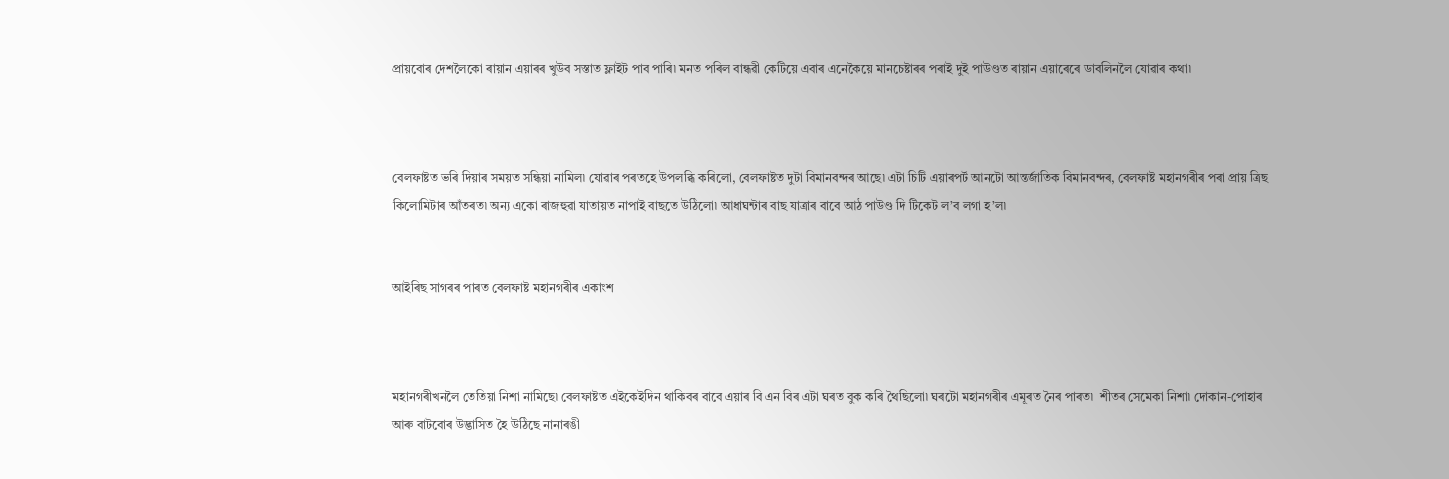প্ৰায়বোৰ দেশলৈকো ৰায়ান এয়াৰৰ খুউব সস্তাত ফ্লাইট পাব পাৰি৷ মনত পৰিল বান্ধৱী কেটিয়ে এবাৰ এনেকৈয়ে মানচেষ্টাৰৰ পৰাই দুই পাউণ্ডত ৰায়ান এয়াৰেৰে ডাবলিনলৈ যোৱাৰ কথা৷



বেলফাষ্টত ভৰি দিয়াৰ সময়ত সন্ধিয়া নামিল৷ যোৱাৰ পৰতহে উপলব্ধি কৰিলো, বেলফাষ্টত দুটা বিমানবন্দৰ আছে৷ এটা চিটি এয়াৰপৰ্ট আনটো আন্তৰ্জাতিক বিমানবন্দৰ, বেলফাষ্ট মহানগৰীৰ পৰা প্ৰায় ত্ৰিছ কিলোমিটাৰ আঁতৰত৷ অন্য একো ৰাজহুৱা যাতায়ত নাপাই বাছতে উঠিলো৷ আধাঘন্টাৰ বাছ যাত্ৰাৰ বাবে আঠ পাউণ্ড দি টিকেট ল’ব লগা হ’ল৷


আইৰিছ সাগৰৰ পাৰত বেলফাষ্ট মহানগৰীৰ একাংশ



মহানগৰীখনলৈ তেতিয়া নিশা নামিছে৷ বেলফাষ্টত এইকেইদিন থাকিবৰ বাবে এয়াৰ বি এন বিৰ এটা ঘৰত বুক কৰি থৈছিলো৷ ঘৰটো মহানগৰীৰ এমূৰত নৈৰ পাৰত৷  শীতৰ সেমেকা নিশা৷ দোকান-পোহাৰ আৰু বাটবোৰ উদ্ভাসিত হৈ উঠিছে নানাৰঙী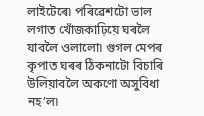লাইটেৰে৷ পৰিৱেশটো ভাল লগাত খোঁজকাঢ়িয়ে ঘৰলৈ যাবলৈ ওলালো৷ গুগল মেপৰ কৃপাত ঘৰৰ ঠিকনাটো বিচাৰি উলিয়াবলৈ অকণো অসুবিধা নহ’ল৷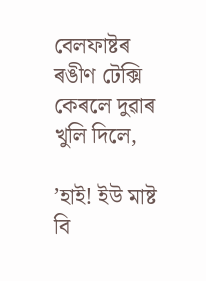বেলফাষ্টৰ ৰঙীণ টেক্সি
কেৰলে দুৱাৰ খুলি দিলে,

’হাই! ইউ মাষ্ট বি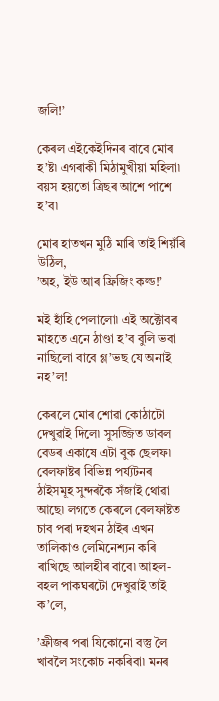জলি!’

কেৰল এইকেইদিনৰ বাবে মোৰ হ’ষ্ট৷ এগৰাকী মিঠামুখীয়া মহিলা৷ বয়স হয়তো ত্ৰিছৰ আশে পাশে হ’ব৷

মোৰ হাতখন মুঠি মাৰি তাই শিয়ঁৰি উঠিল,
’অহ, ইউ আৰ ফ্ৰিজিং কল্ড!’

মই হাঁহি পেলালো৷ এই অক্টোবৰ মাহতে এনে ঠাণ্ডা হ’ব বুলি ভবা নাছিলো বাবে গ্ল’ভছ যে অনাই নহ’ল!

কেৰলে মোৰ শোৱা কোঠাটো দেখুৱাই দিলে৷ সুসজ্জিত ডাবল বেডৰ একাষে এটা বুক ছেলফ৷ বেলফাষ্টৰ বিভিন্ন পৰ্য্যটনৰ ঠাইসমূহ সুন্দৰকৈ সঁজাই থোৱা আছে৷ লগতে কেৰলে বেলফাষ্টত চাব পৰা দহখন ঠাইৰ এখন তালিকাও লেমিনেশ্যন কৰি ৰাখিছে আলহীৰ বাবে৷ আহল-বহল পাকঘৰটো দেখুৱাই তাই ক’লে,

’ফ্ৰীজৰ পৰা যিকোনো বস্তু লৈ খাবলৈ সংকোচ নকৰিবা৷ মনৰ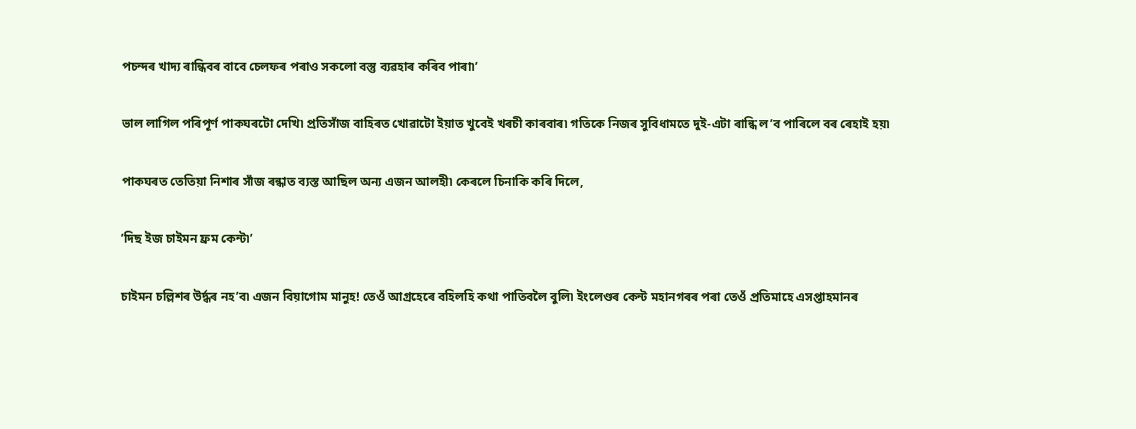পচন্দৰ খাদ্য ৰান্ধিবৰ বাবে চেলফৰ পৰাও সকলো বস্তু ব্যৱহাৰ কৰিব পাৰা৷’

ভাল লাগিল পৰিপূৰ্ণ পাকঘৰটো দেখি৷ প্ৰতিসাঁজ বাহিৰত খোৱাটো ইয়াত খুবেই খৰচী কাৰবাৰ৷ গতিকে নিজৰ সুবিধামতে দুই-এটা ৰান্ধি ল’ব পাৰিলে বৰ ৰেহাই হয়৷

পাকঘৰত তেতিয়া নিশাৰ সাঁজ ৰন্ধাত ব্যস্ত আছিল অন্য এজন আলহী৷ কেৰলে চিনাকি কৰি দিলে,

’দিছ ইজ চাইমন ফ্ৰম কেন্ট৷’

চাইমন চল্লিশৰ উৰ্দ্ধৰ নহ’ব৷ এজন বিয়াগোম মানুহ! তেওঁ আগ্ৰহেৰে বহিলহি কথা পাতিবলৈ বুলি৷ ইংলেণ্ডৰ কেন্ট মহানগৰৰ পৰা তেওঁ প্ৰতিমাহে এসপ্তাহমানৰ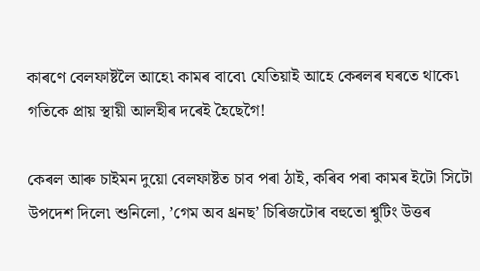কাৰণে বেলফাষ্টলৈ আহে৷ কামৰ বাবে৷ যেতিয়াই আহে কেৰলৰ ঘৰতে থাকে৷ গতিকে প্ৰায় স্থায়ী আলহীৰ দৰেই হৈছেগৈ!

কেৰল আৰু চাইমন দুয়ো বেলফাষ্টত চাব পৰা ঠাই, কৰিব পৰা কামৰ ইটো সিটো উপদেশ দিলে৷ শুনিলো, ’গেম অব থ্ৰনছ’ চিৰিজটোৰ বহুতো শ্বুটিং উত্তৰ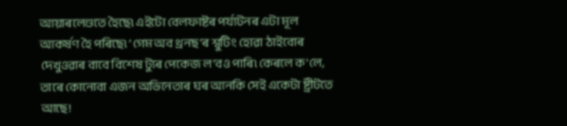আয়াৰলেণ্ডতে হৈছে৷ এইটো বেলফাষ্টৰ পৰ্য্যটনৰ এটা মূল আকৰ্ষণ হৈ পৰিছে৷ ’গেম অব থ্ৰনছ’ৰ শ্বুটিং হোৱা ঠাইবোৰ দেখুওৱাৰ বাবে বিশেষ ট্যুৰ পেকেজ ল’বও পাৰি৷ কেৰলে ক’লে, তাৰে কোনোবা এজন অভিনেতাৰ ঘৰ আনকি সেই একেটা ষ্ট্ৰীটতে আছে!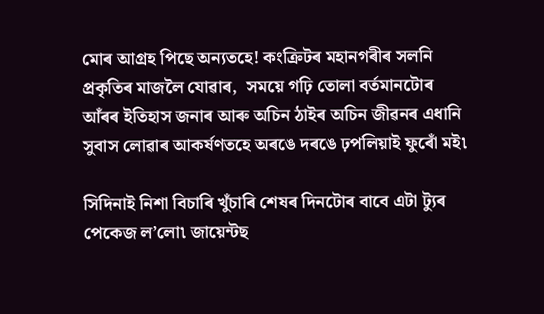মোৰ আগ্ৰহ পিছে অন্যতহে! কংক্ৰিটৰ মহানগৰীৰ সলনি প্ৰকৃতিৰ মাজলৈ যোৱাৰ,  সময়ে গঢ়ি তোলা বৰ্তমানটোৰ আঁৰৰ ইতিহাস জনাৰ আৰু অচিন ঠাইৰ অচিন জীৱনৰ এধানি সুবাস লোৱাৰ আকৰ্ষণতহে অৰঙে দৰঙে ঢ়পলিয়াই ফুৰোঁ মই৷

সিদিনাই নিশা বিচাৰি খুঁচাৰি শেষৰ দিনটোৰ বাবে এটা ট্যুৰ পেকেজ ল’লো৷ জায়েন্টছ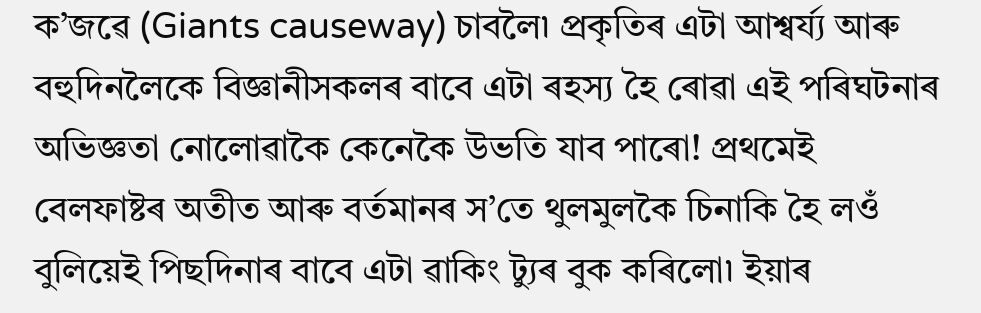ক’জৱে (Giants causeway) চাবলৈ৷ প্ৰকৃতিৰ এটা আশ্বৰ্য্য আৰু বহুদিনলৈকে বিজ্ঞানীসকলৰ বাবে এটা ৰহস্য হৈ ৰোৱা এই পৰিঘটনাৰ অভিজ্ঞতা নোলোৱাকৈ কেনেকৈ উভতি যাব পাৰো! প্ৰথমেই বেলফাষ্টৰ অতীত আৰু বৰ্তমানৰ স’তে থুলমুলকৈ চিনাকি হৈ লওঁ বুলিয়েই পিছদিনাৰ বাবে এটা ৱাকিং ট্যুৰ বুক কৰিলো৷ ইয়াৰ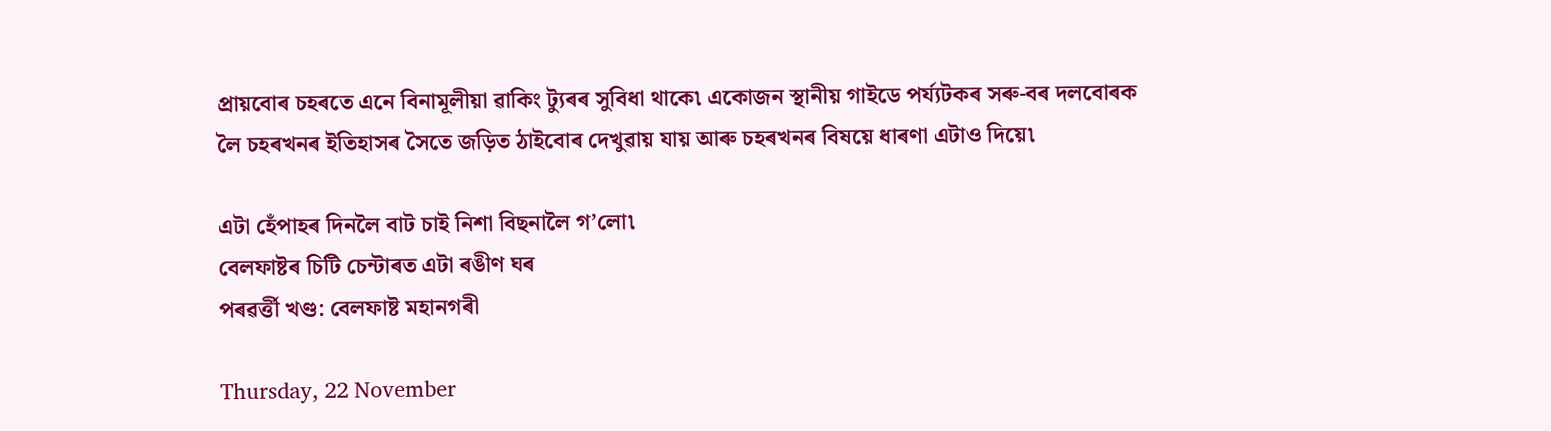প্ৰায়বোৰ চহৰতে এনে বিনামূলীয়া ৱাকিং ট্যুৰৰ সুবিধা থাকে৷ একোজন স্থানীয় গাইডে পৰ্য্যটকৰ সৰু-বৰ দলবোৰক লৈ চহৰখনৰ ইতিহাসৰ সৈতে জড়িত ঠাইবোৰ দেখুৱায় যায় আৰু চহৰখনৰ বিষয়ে ধাৰণা এটাও দিয়ে৷

এটা হেঁপাহৰ দিনলৈ বাট চাই নিশা বিছনালৈ গ’লো৷
বেলফাষ্টৰ চিটি চেন্টাৰত এটা ৰঙীণ ঘৰ
পৰৱৰ্ত্তী খণ্ড: বেলফাষ্ট মহানগৰী

Thursday, 22 November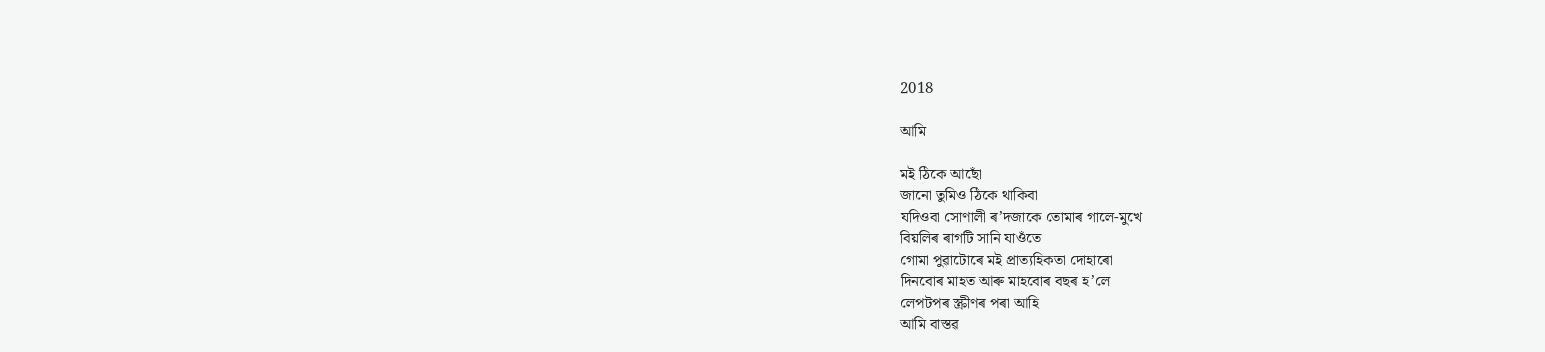2018

আমি

মই ঠিকে আছোঁ
জানো তুমিও ঠিকে থাকিবা
যদিওবা সোণালী ৰ’দজাকে তোমাৰ গালে-মুখে
বিয়লিৰ ৰাগটি সানি যাওঁতে
গোমা পুৱাটোৰে মই প্ৰাত্যহিকতা দোহাৰো
দিনবোৰ মাহত আৰু মাহবোৰ বছৰ হ’লে
লেপটপৰ স্ক্ৰীণৰ পৰা আহি
আমি বাস্তৱ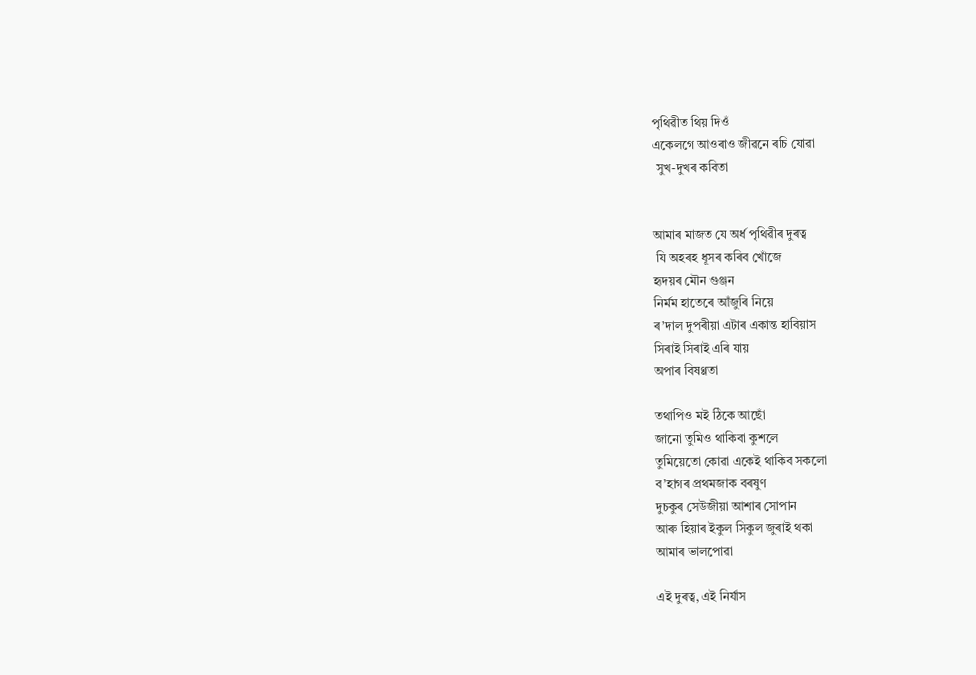পৃথিৱীত থিয় দিওঁ
একেলগে আওৰাও জীৱনে ৰচি যোৱা
 সুখ-দুখৰ কবিতা


আমাৰ মাজত যে অৰ্ধ পৃথিৱীৰ দুৰত্ব
 যি অহৰহ ধূসৰ কৰিব খোঁজে
হৃদয়ৰ মৌন গুঞ্জন
নিৰ্মম হাতেৰে আঁজুৰি নিয়ে
ৰ’দাল দুপৰীয়া এটাৰ একান্ত হাবিয়াস
সিৰাই সিৰাই এৰি যায়
অপাৰ বিষণ্ণতা

তথাপিও মই ঠিকে আছোঁ
জানো তুমিও থাকিবা কুশলে
তুমিয়েতো কোৱা একেই থাকিব সকলো
ব’হাগৰ প্ৰথমজাক বৰষুণ
দুচকুৰ সেউজীয়া আশাৰ সোপান
আৰু হিয়াৰ ইকুল সিকুল জুৰাই থকা
আমাৰ ভালপোৱা

এই দুৰত্ব, এই নিৰ্যাস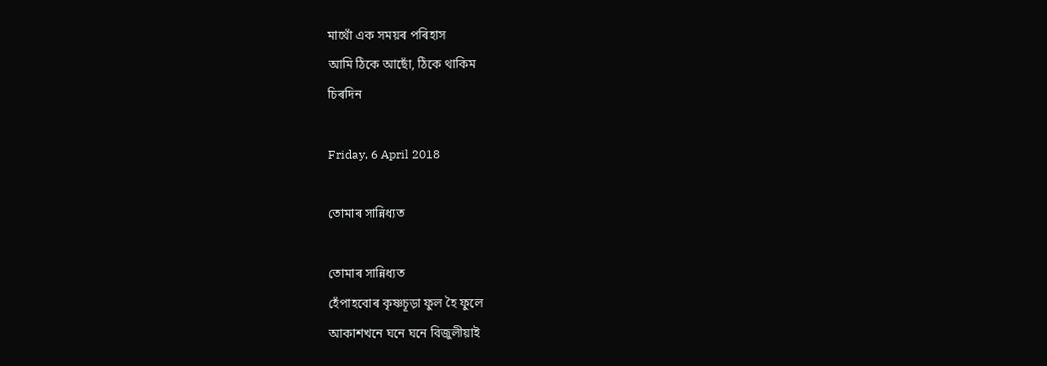মাথোঁ এক সময়ৰ পৰিহাস
আমি ঠিকে আছোঁ, ঠিকে থাকিম
চিৰদিন

Friday, 6 April 2018

তোমাৰ সান্নিধ্যত

তোমাৰ সান্নিধ্যত
হেঁপাহবোৰ কৃষ্ণচূড়া ফুল হৈ ফুলে
আকাশখনে ঘনে ঘনে বিজুলীয়াই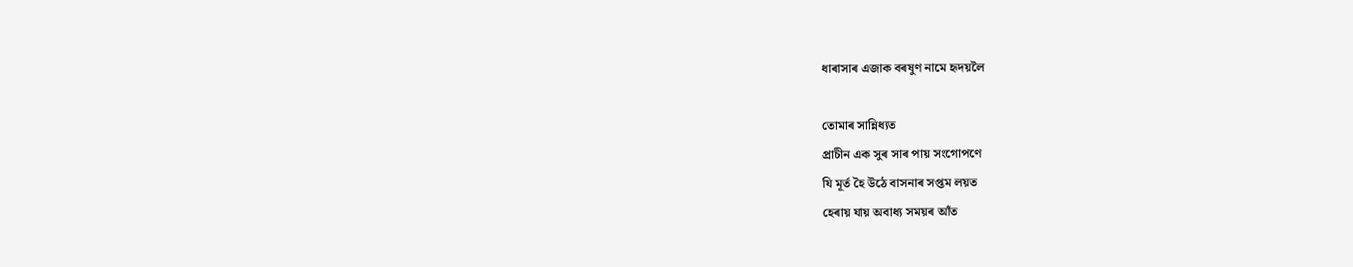ধাৰাসাৰ এজাক বৰষুণ নামে হৃদয়লৈ

তোমাৰ সান্নিধ্যত
প্ৰাচীন এক সুৰ সাৰ পায় সংগোপণে
যি মূৰ্ত হৈ উঠে বাসনাৰ সপ্তম লয়ত
হেৰায় যায় অবাধ্য সময়ৰ আঁত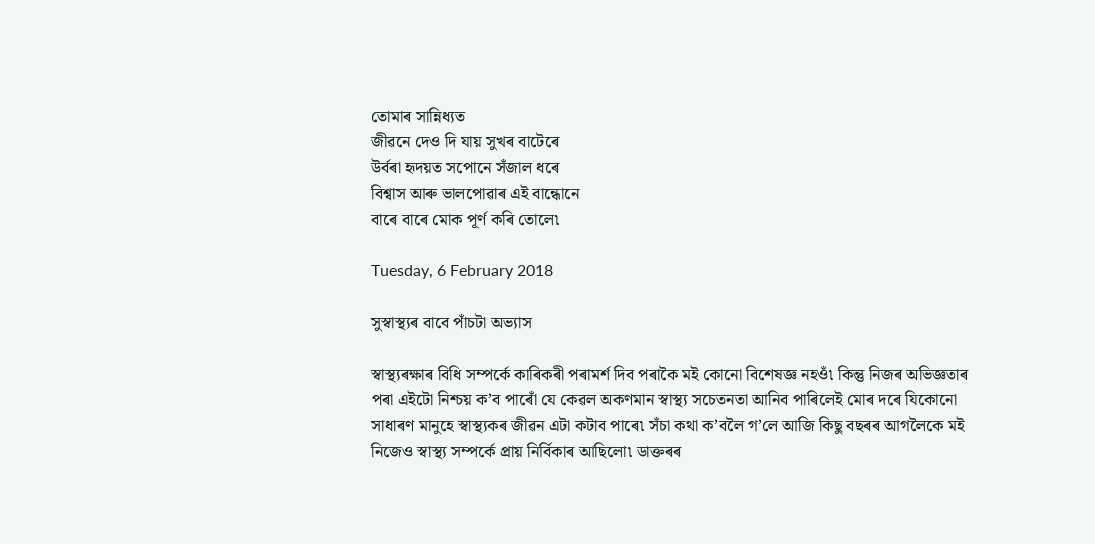তোমাৰ সান্নিধ্যত
জীৱনে দেও দি যায় সুখৰ বাটেৰে
উৰ্বৰা হৃদয়ত সপোনে সঁজাল ধৰে
বিশ্বাস আৰু ভালপোৱাৰ এই বান্ধোনে
বাৰে বাৰে মোক পূৰ্ণ কৰি তোলে৷

Tuesday, 6 February 2018

সুস্বাস্থ্যৰ বাবে পাঁচটা অভ্যাস

স্বাস্থ্যৰক্ষাৰ বিধি সম্পৰ্কে কাৰিকৰী পৰামৰ্শ দিব পৰাকৈ মই কোনো বিশেষজ্ঞ নহওঁ৷ কিন্তু নিজৰ অভিজ্ঞতাৰ পৰা এইটো নিশ্চয় ক’ব পাৰোঁ যে কেৱল অকণমান স্বাস্থ্য সচেতনতা আনিব পাৰিলেই মোৰ দৰে যিকোনো সাধাৰণ মানুহে স্বাস্থ্যকৰ জীৱন এটা কটাব পাৰে৷ সঁচা কথা ক’বলৈ গ’লে আজি কিছু বছৰৰ আগলৈকে মই নিজেও স্বাস্থ্য সম্পৰ্কে প্ৰায় নিৰ্বিকাৰ আছিলো৷ ডাক্তৰৰ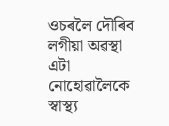ওচৰলৈ দৌৰিব লগীয়া অৱস্থা এটা নোহোৱালৈকে স্বাস্থ্য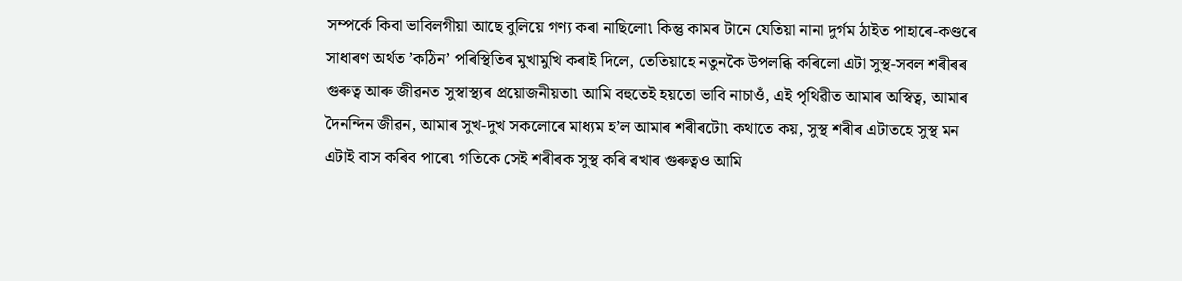সম্পৰ্কে কিবা ভাবিলগীয়া আছে বুলিয়ে গণ্য কৰা নাছিলো৷ কিন্তু কামৰ টানে যেতিয়া নানা দুৰ্গম ঠাইত পাহাৰে-কণ্ডৰে সাধাৰণ অৰ্থত ’কঠিন’ পৰিস্থিতিৰ মুখামুখি কৰাই দিলে, তেতিয়াহে নতুনকৈ উপলব্ধি কৰিলো এটা সুস্থ-সবল শৰীৰৰ গুৰুত্ব আৰু জীৱনত সুস্বাস্থ্যৰ প্ৰয়োজনীয়তা৷ আমি বহুতেই হয়তো ভাবি নাচাওঁ, এই পৃথিৱীত আমাৰ অস্বিত্ব, আমাৰ দৈনন্দিন জীৱন, আমাৰ সুখ-দুখ সকলোৰে মাধ্যম হ’ল আমাৰ শৰীৰটো৷ কথাতে কয়, সুস্থ শৰীৰ এটাতহে সুস্থ মন এটাই বাস কৰিব পাৰে৷ গতিকে সেই শৰীৰক সুস্থ কৰি ৰখাৰ গুৰুত্বও আমি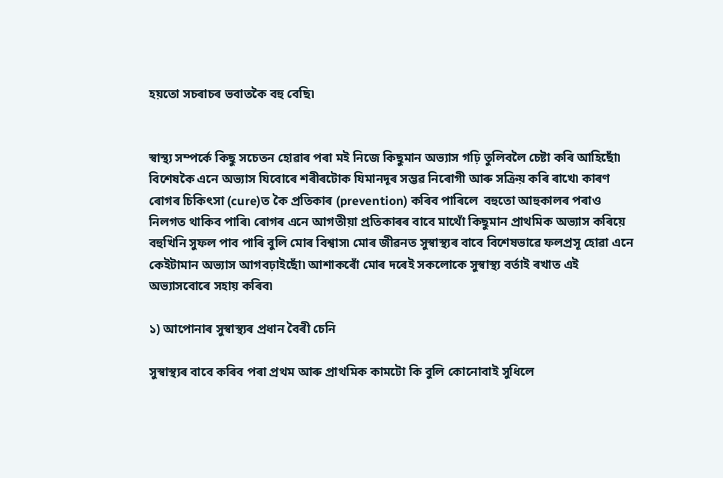হয়তো সচৰাচৰ ভবাতকৈ বহু বেছি৷


স্বাস্থ্য সম্পৰ্কে কিছু সচেতন হোৱাৰ পৰা মই নিজে কিছুমান অভ্যাস গঢ়ি তুলিবলৈ চেষ্টা কৰি আহিছোঁ৷ বিশেষকৈ এনে অভ্যাস যিবোৰে শৰীৰটোক যিমানদূৰ সম্ভৱ নিৰোগী আৰু সক্ৰিয় কৰি ৰাখে৷ কাৰণ ৰোগৰ চিকিৎসা (cure)ত কৈ প্ৰতিকাৰ (prevention) কৰিব পাৰিলে  বহুতো আহুকালৰ পৰাও নিলগত থাকিব পাৰি৷ ৰোগৰ এনে আগতীয়া প্ৰতিকাৰৰ বাবে মাথোঁ কিছুমান প্ৰাথমিক অভ্যাস কৰিয়ে বহুখিনি সুফল পাব পাৰি বুলি মোৰ বিশ্বাস৷ মোৰ জীৱনত সুস্বাস্থ্যৰ বাবে বিশেষভাৱে ফলপ্ৰসূ হোৱা এনে কেইটামান অভ্যাস আগবঢ়াইছোঁ৷ আশাকৰোঁ মোৰ দৰেই সকলোকে সুস্বাস্থ্য বৰ্তাই ৰখাত এই অভ্যাসবোৰে সহায় কৰিব৷

১) আপোনাৰ সুস্বাস্থ্যৰ প্ৰধান বৈৰী চেনি

সুস্বাস্থ্যৰ বাবে কৰিব পৰা প্ৰথম আৰু প্ৰাথমিক কামটো কি বুলি কোনোবাই সুধিলে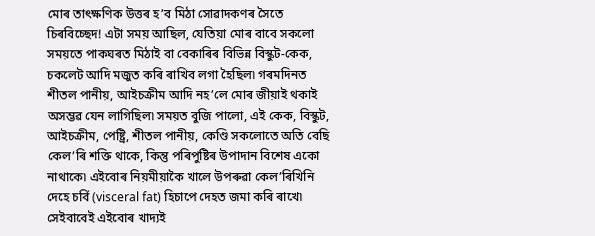মোৰ তাৎক্ষণিক উত্তৰ হ’ব মিঠা সোৱাদকণৰ সৈতে চিৰবিচ্ছেদ! এটা সময় আছিল, যেতিয়া মোৰ বাবে সকলো সময়তে পাকঘৰত মিঠাই বা বেকাৰিৰ বিভিন্ন বিস্কুট-কেক, চকলেট আদি মজুত কৰি ৰাখিব লগা হৈছিল৷ গৰমদিনত শীতল পানীয়, আইচক্ৰীম আদি নহ’লে মোৰ জীয়াই থকাই অসম্ভৱ যেন লাগিছিল৷ সময়ত বুজি পালো, এই কেক, বিস্কুট, আইচক্ৰীম, পেষ্ট্ৰি, শীতল পানীয়, কেণ্ডি সকলোতে অতি বেছি কেল’ৰি শক্তি থাকে, কিন্তু পৰিপুষ্টিৰ উপাদান বিশেষ একো নাথাকে৷ এইবোৰ নিয়মীয়াকৈ খালে উপৰুৱা কেল’ৰিখিনি দেহে চৰ্বি (visceral fat) হিচাপে দেহত জমা কৰি ৰাখে৷ সেইবাবেই এইবোৰ খাদ্যই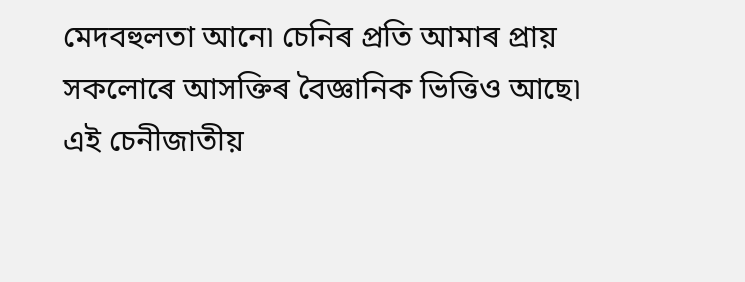মেদবহুলতা আনে৷ চেনিৰ প্ৰতি আমাৰ প্ৰায় সকলোৰে আসক্তিৰ বৈজ্ঞানিক ভিত্তিও আছে৷ এই চেনীজাতীয়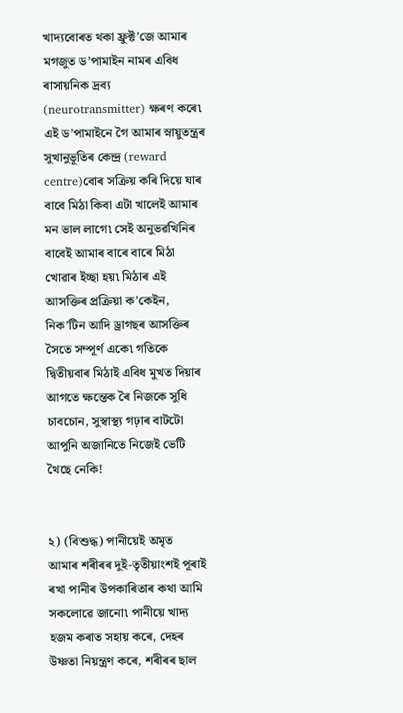খাদ্যবোৰত থকা ফ্ৰুক্ট’জে আমাৰ মগজুত ড’পামাইন নামৰ এবিধ ৰাসায়নিক দ্ৰব্য (neurotransmitter) ক্ষৰণ কৰে৷ এই ড’পামাইনে গৈ আমাৰ স্নায়ুতন্ত্ৰৰ সুখানুভূতিৰ কেন্দ্ৰ (reward centre)বোৰ সক্ৰিয় কৰি দিয়ে যাৰ বাবে মিঠা কিবা এটা খালেই আমাৰ মন ভাল লাগে৷ সেই অনুভৱখিনিৰ বাবেই আমাৰ বাৰে বাৰে মিঠা খোৱাৰ ইচ্ছা হয়৷ মিঠাৰ এই আসক্তিৰ প্ৰক্ৰিয়া ক’কেইন, নিক’টিন আদি ড্ৰাগছৰ আসক্তিৰ সৈতে সম্পূৰ্ণ একে৷ গতিকে দ্বিতীয়বাৰ মিঠাই এবিধ মুখত দিয়াৰ আগতে ক্ষন্তেক ৰৈ নিজকে সুধি চাবচোন, সুস্বাস্থ্য গঢ়াৰ বাটটো আপুনি অজানিতে নিজেই ভেটি থৈছে নেকি!


২) (বিশুদ্ধ) পানীয়েই অমৃত
আমাৰ শৰীৰৰ দুই-তৃতীয়াংশই পূৰাই ৰখা পানীৰ উপকাৰিতাৰ কথা আমি সকলোৱে জানো৷ পানীয়ে খাদ্য হজম কৰাত সহায় কৰে, দেহৰ উষ্ণতা নিয়ন্ত্ৰণ কৰে, শৰীৰৰ ছাল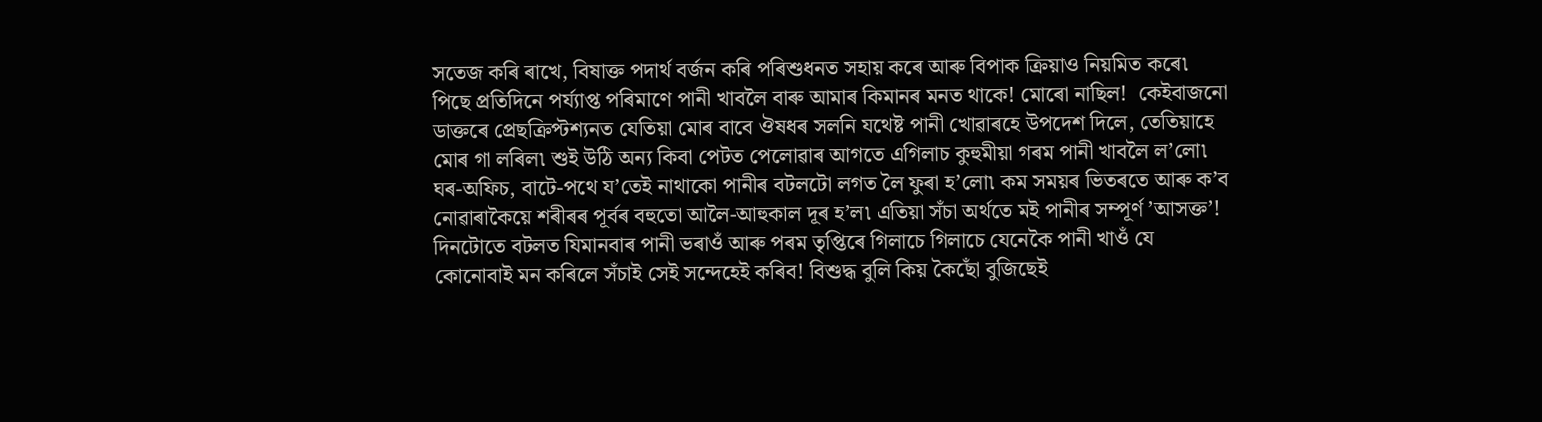সতেজ কৰি ৰাখে, বিষাক্ত পদাৰ্থ বৰ্জন কৰি পৰিশুধনত সহায় কৰে আৰু বিপাক ক্ৰিয়াও নিয়মিত কৰে৷ পিছে প্ৰতিদিনে পৰ্য্যাপ্ত পৰিমাণে পানী খাবলৈ বাৰু আমাৰ কিমানৰ মনত থাকে! মোৰো নাছিল!  কেইবাজনো ডাক্তৰে প্ৰেছক্ৰিপ্টশ্যনত যেতিয়া মোৰ বাবে ঔষধৰ সলনি যথেষ্ট পানী খোৱাৰহে উপদেশ দিলে, তেতিয়াহে মোৰ গা লৰিল৷ শুই উঠি অন্য কিবা পেটত পেলোৱাৰ আগতে এগিলাচ কুহুমীয়া গৰম পানী খাবলৈ ল’লো৷ ঘৰ-অফিচ, বাটে-পথে য’তেই নাথাকো পানীৰ বটলটো লগত লৈ ফুৰা হ’লো৷ কম সময়ৰ ভিতৰতে আৰু ক’ব নোৱাৰাকৈয়ে শৰীৰৰ পূৰ্বৰ বহুতো আলৈ-আহুকাল দূৰ হ’ল৷ এতিয়া সঁচা অৰ্থতে মই পানীৰ সম্পূৰ্ণ ’আসক্ত’! দিনটোতে বটলত যিমানবাৰ পানী ভৰাওঁ আৰু পৰম তৃপ্তিৰে গিলাচে গিলাচে যেনেকৈ পানী খাওঁ যে কোনোবাই মন কৰিলে সঁচাই সেই সন্দেহেই কৰিব! বিশুদ্ধ বুলি কিয় কৈছোঁ বুজিছেই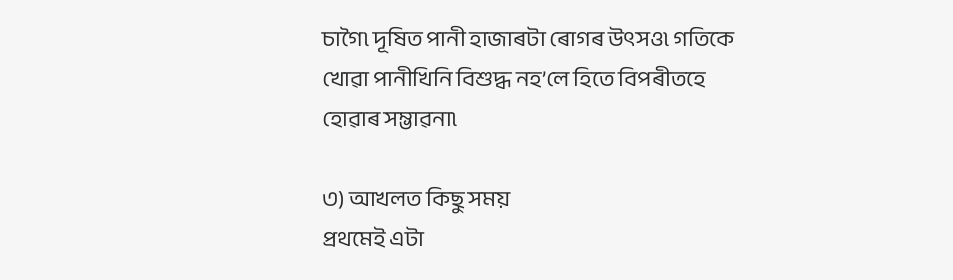চাগৈ৷ দূষিত পানী হাজাৰটা ৰোগৰ উৎসও৷ গতিকে খোৱা পানীখিনি বিশুদ্ধ নহ’লে হিতে বিপৰীতহে হোৱাৰ সম্ভাৱনা৷

৩) আখলত কিছু সময়
প্ৰথমেই এটা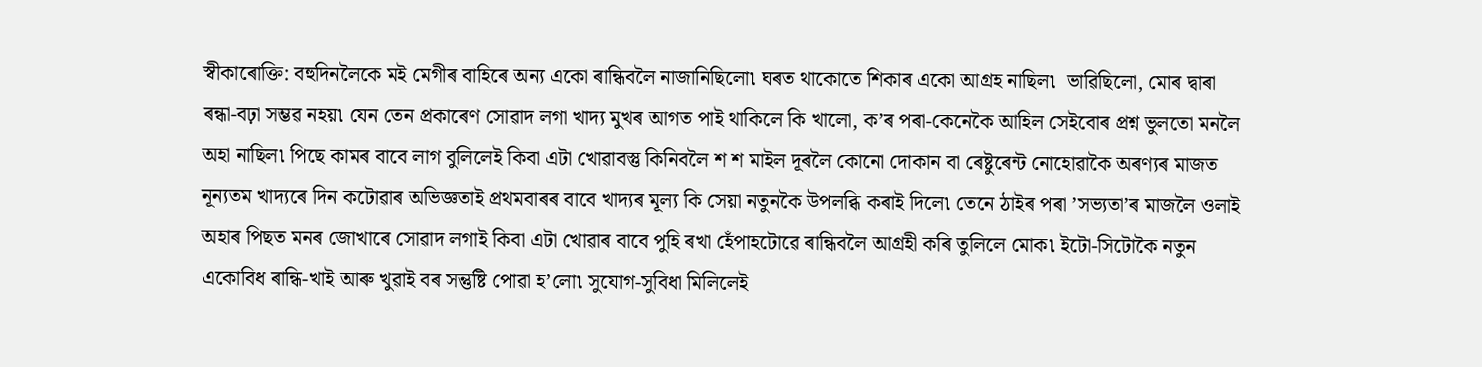স্বীকাৰোক্তি: বহুদিনলৈকে মই মেগীৰ বাহিৰে অন্য একো ৰান্ধিবলৈ নাজানিছিলো৷ ঘৰত থাকোতে শিকাৰ একো আগ্ৰহ নাছিল৷  ভাৱিছিলো, মোৰ দ্বাৰা ৰন্ধা-বঢ়া সম্ভৱ নহয়৷ যেন তেন প্ৰকাৰেণ সোৱাদ লগা খাদ্য মুখৰ আগত পাই থাকিলে কি খালো, ক’ৰ পৰা-কেনেকৈ আহিল সেইবোৰ প্ৰশ্ন ভুলতো মনলৈ অহা নাছিল৷ পিছে কামৰ বাবে লাগ বুলিলেই কিবা এটা খোৱাবস্তু কিনিবলৈ শ শ মাইল দূৰলৈ কোনো দোকান বা ৰেষ্টুৰেন্ট নোহোৱাকৈ অৰণ্যৰ মাজত নূন্যতম খাদ্যৰে দিন কটোৱাৰ অভিজ্ঞতাই প্ৰথমবাৰৰ বাবে খাদ্যৰ মূল্য কি সেয়া নতুনকৈ উপলব্ধি কৰাই দিলে৷ তেনে ঠাইৰ পৰা ’সভ্যতা’ৰ মাজলৈ ওলাই অহাৰ পিছত মনৰ জোখাৰে সোৱাদ লগাই কিবা এটা খোৱাৰ বাবে পুহি ৰখা হেঁপাহটোৱে ৰান্ধিবলৈ আগ্ৰহী কৰি তুলিলে মোক৷ ইটো-সিটোকৈ নতুন একোবিধ ৰান্ধি-খাই আৰু খুৱাই বৰ সন্তুষ্টি পোৱা হ’লো৷ সুযোগ-সুবিধা মিলিলেই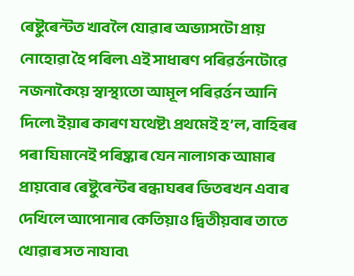ৰেষ্টুৰেন্টত খাবলৈ যোৱাৰ অভ্যাসটো প্ৰায় নোহোৱা হৈ পৰিল৷ এই সাধাৰণ পৰিৱৰ্ত্তনটোৱে নজনাকৈয়ে স্বাস্থ্যতো আমূল পৰিৱৰ্ত্তন আনি দিলে৷ ইয়াৰ কাৰণ যথেষ্ট৷ প্ৰথমেই হ’ল, বাহিৰৰ পৰা যিমানেই পৰিষ্কাৰ যেন নালাগক আমাৰ প্ৰায়বোৰ ৰেষ্টুৰেন্টৰ ৰন্ধাঘৰৰ ভিতৰখন এবাৰ দেখিলে আপোনাৰ কেতিয়াও দ্বিতীয়বাৰ তাতে খোৱাৰ সত নাযাব৷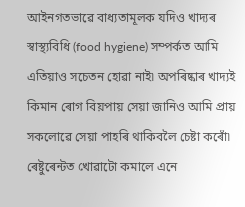আইনগতভাৱে বাধ্যতামূলক যদিও খাদ্যৰ স্বাস্থ্যবিধি (food hygiene) সম্পৰ্কত আমি এতিয়াও সচেতন হোৱা নাই৷ অপৰিষ্কাৰ খাদ্যই কিমান ৰোগ বিয়পায় সেয়া জানিও আমি প্ৰায় সকলোৱে সেয়া পাহৰি থাকিবলৈ চেষ্টা কৰোঁ৷ ৰেষ্টুৰেন্টত খোৱাটো কমালে এনে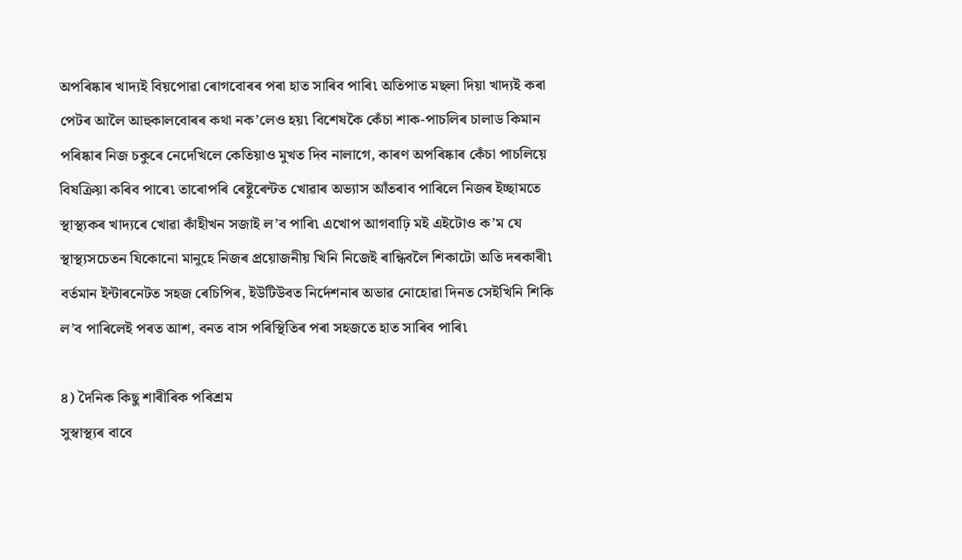অপৰিষ্কাৰ খাদ্যই বিয়পোৱা ৰোগবোৰৰ পৰা হাত সাৰিব পাৰি৷ অতিপাত মছলা দিয়া খাদ্যই কৰা পেটৰ আলৈ আহুকালবোৰৰ কথা নক’লেও হয়৷ বিশেষকৈ কেঁচা শাক-পাচলিৰ চালাড কিমান পৰিষ্কাৰ নিজ চকুৰে নেদেখিলে কেতিয়াও মুখত দিব নালাগে, কাৰণ অপৰিষ্কাৰ কেঁচা পাচলিয়ে বিষক্ৰিয়া কৰিব পাৰে৷ তাৰোপৰি ৰেষ্টুৰেন্টত খোৱাৰ অভ্যাস আঁতৰাব পাৰিলে নিজৰ ইচ্ছামতে স্থাস্থ্যকৰ খাদ্যৰে খোৱা কাঁহীখন সজাই ল’ব পাৰি৷ এখোপ আগবাঢ়ি মই এইটোও ক’ম যে স্থাস্থ্যসচেতন যিকোনো মানুহে নিজৰ প্ৰয়োজনীয় খিনি নিজেই ৰান্ধিবলৈ শিকাটো অতি দৰকাৰী৷ বৰ্তমান ইন্টাৰনেটত সহজ ৰেচিপিৰ, ইউটিউবত নিৰ্দেশনাৰ অভাৱ নোহোৱা দিনত সেইখিনি শিকি ল’ব পাৰিলেই পৰত আশ, বনত বাস পৰিস্থিতিৰ পৰা সহজতে হাত সাৰিব পাৰি৷

৪) দৈনিক কিছু শাৰীৰিক পৰিশ্ৰম
সুস্বাস্থ্যৰ বাবে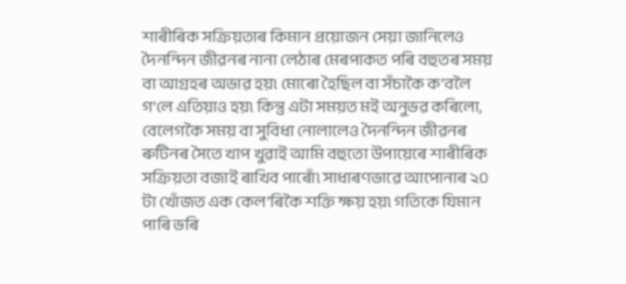শাৰীৰিক সক্ৰিয়তাৰ কিমান প্ৰয়োজন সেয়া জানিলেও  দৈনন্দিন জীৱনৰ নানা লেঠাৰ মেৰপাকত পৰি বহুতৰ সময় বা আগ্ৰহৰ অভাৱ হয়৷ মোৰো হৈছিল বা সঁচাকৈ ক’বলৈ গ’লে এতিয়াও হয়৷ কিন্তু এটা সময়ত মই অনুভৱ কৰিলো, বেলেগকৈ সময় বা সুবিধা নোলালেও দৈনন্দিন জীৱনৰ ৰুটিনৰ সৈতে খাপ খুৱাই আমি বহুতো উপায়েৰে শাৰীৰিক সক্ৰিয়তা বজাই ৰাখিব পাৰোঁ৷ সাধাৰণভাৱে আপোনাৰ ২০ টা খোঁজত এক কেল’ৰিকৈ শক্তি ক্ষয় হয়৷ গতিকে যিমান পাৰি ভৰি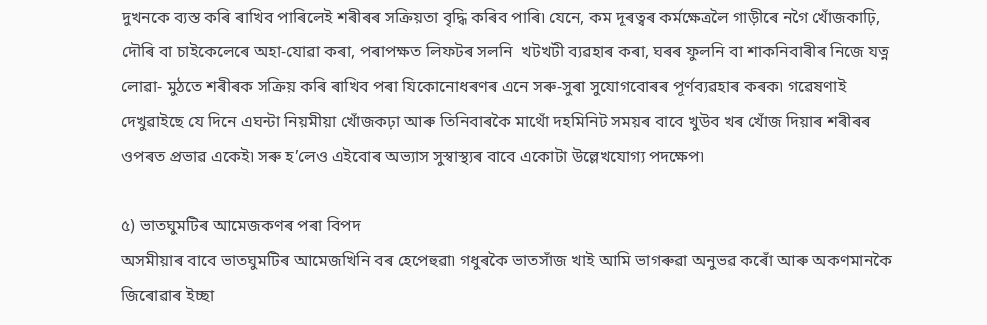দুখনকে ব্যস্ত কৰি ৰাখিব পাৰিলেই শৰীৰৰ সক্ৰিয়তা বৃদ্ধি কৰিব পাৰি৷ যেনে, কম দূৰত্বৰ কৰ্মক্ষেত্ৰলৈ গাড়ীৰে নগৈ খোঁজকাঢ়ি, দৌৰি বা চাইকেলেৰে অহা-যোৱা কৰা, পৰাপক্ষত লিফটৰ সলনি  খটখটী ব্যৱহাৰ কৰা, ঘৰৰ ফুলনি বা শাকনিবাৰীৰ নিজে যত্ন লোৱা- মুঠতে শৰীৰক সক্ৰিয় কৰি ৰাখিব পৰা যিকোনোধৰণৰ এনে সৰু-সুৰা সুযোগবোৰৰ পূৰ্ণব্যৱহাৰ কৰক৷ গৱেষণাই দেখুৱাইছে যে দিনে এঘন্টা নিয়মীয়া খোঁজকঢ়া আৰু তিনিবাৰকৈ মাথোঁ দহমিনিট সময়ৰ বাবে খুউব খৰ খোঁজ দিয়াৰ শৰীৰৰ ওপৰত প্ৰভাৱ একেই৷ সৰু হ’লেও এইবোৰ অভ্যাস সুস্বাস্থ্যৰ বাবে একোটা উল্লেখযোগ্য পদক্ষেপ৷

৫) ভাতঘুমটিৰ আমেজকণৰ পৰা বিপদ
অসমীয়াৰ বাবে ভাতঘুমটিৰ আমেজখিনি বৰ হেপেহুৱা৷ গধুৰকৈ ভাতসাঁজ খাই আমি ভাগৰুৱা অনুভৱ কৰোঁ আৰু অকণমানকৈ জিৰোৱাৰ ইচ্ছা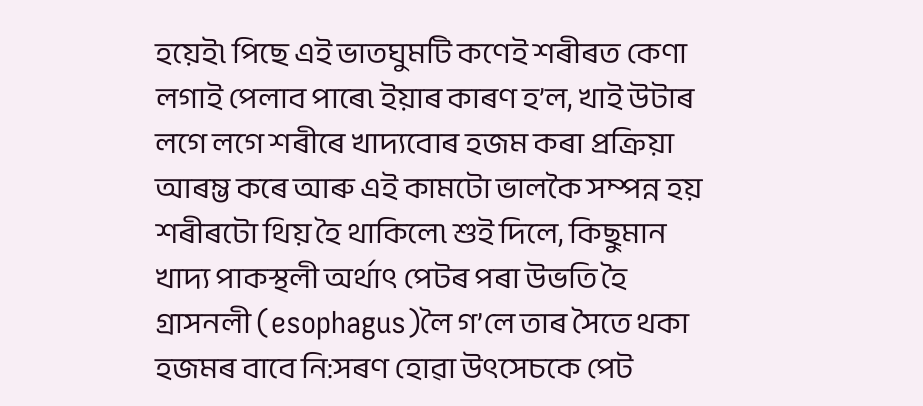হয়েই৷ পিছে এই ভাতঘুমটি কণেই শৰীৰত কেণা লগাই পেলাব পাৰে৷ ইয়াৰ কাৰণ হ’ল, খাই উটাৰ লগে লগে শৰীৰে খাদ্যবোৰ হজম কৰা প্ৰক্ৰিয়া আৰম্ভ কৰে আৰু এই কামটো ভালকৈ সম্পন্ন হয় শৰীৰটো থিয় হৈ থাকিলে৷ শুই দিলে, কিছুমান খাদ্য পাকস্থলী অৰ্থাৎ পেটৰ পৰা উভতি হৈ গ্ৰাসনলী (esophagus)লৈ গ’লে তাৰ সৈতে থকা হজমৰ বাবে নি:সৰণ হোৱা উৎসেচকে পেট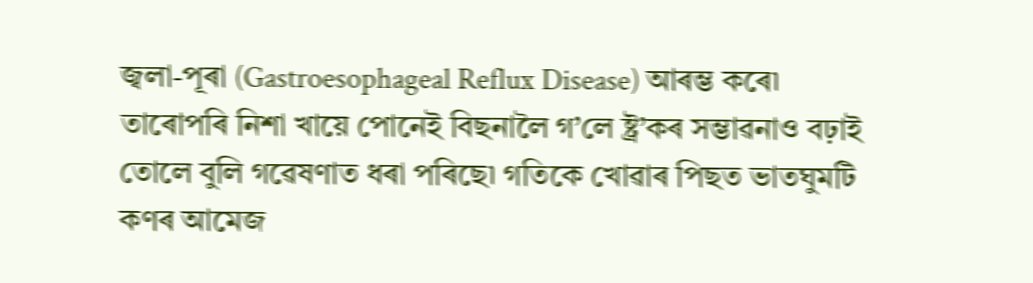জ্বলা-পূৰা (Gastroesophageal Reflux Disease) আৰম্ভ কৰে৷ তাৰোপৰি নিশা খায়ে পোনেই বিছনালৈ গ’লে ষ্ট্ৰ’কৰ সম্ভাৱনাও বঢ়াই তোলে বুলি গৱেষণাত ধৰা পৰিছে৷ গতিকে খোৱাৰ পিছত ভাতঘুমটি কণৰ আমেজ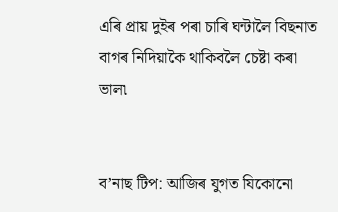এৰি প্ৰায় দুইৰ পৰা চাৰি ঘন্টালৈ বিছনাত বাগৰ নিদিয়াকৈ থাকিবলৈ চেষ্টা কৰা ভাল৷


ব’নাছ টিপ: আজিৰ যুগত যিকোনো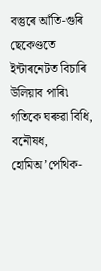বস্তুৰে আঁতি-গুৰি ছেকেণ্ডতে ইন্টাৰনেটত বিচাৰি উলিয়াব পাৰি৷ গতিকে ঘৰুৱা বিধি, বনৌষধ, হোমিঅ’পেথিক-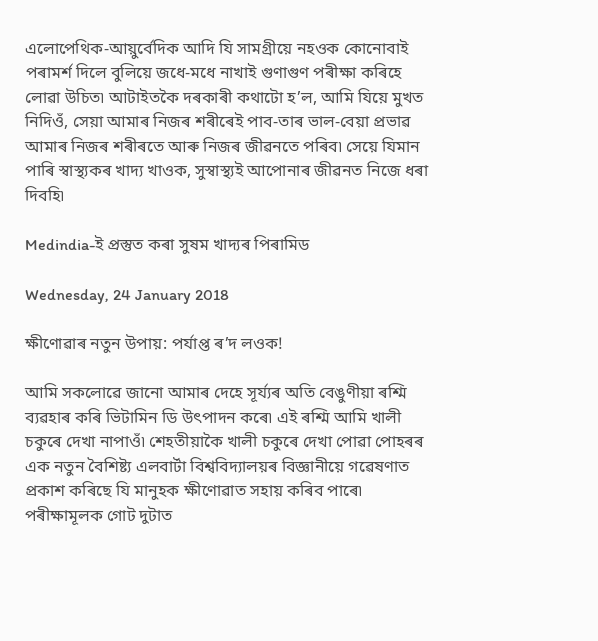এলোপেথিক-আয়ুৰ্বেদিক আদি যি সামগ্ৰীয়ে নহওক কোনোবাই পৰামৰ্শ দিলে বুলিয়ে জধে-মধে নাখাই গুণাগুণ পৰীক্ষা কৰিহে লোৱা উচিত৷ আটাইতকৈ দৰকাৰী কথাটো হ’ল, আমি যিয়ে মুখত নিদিওঁ, সেয়া আমাৰ নিজৰ শৰীৰেই পাব-তাৰ ভাল-বেয়া প্ৰভাৱ আমাৰ নিজৰ শৰীৰতে আৰু নিজৰ জীৱনতে পৰিব৷ সেয়ে যিমান পাৰি স্বাস্থ্যকৰ খাদ্য খাওক, সুস্বাস্থ্যই আপোনাৰ জীৱনত নিজে ধৰা দিবহি৷

Medindia-ই প্ৰস্তুত কৰা সুষম খাদ্যৰ পিৰামিড

Wednesday, 24 January 2018

ক্ষীণোৱাৰ নতুন উপায়: পৰ্যাপ্ত ৰ’দ লওক!

আমি সকলোৱে জানো আমাৰ দেহে সূৰ্য্যৰ অতি বেঙুণীয়া ৰশ্মি ব্যৱহাৰ কৰি ভিটামিন ডি উৎপাদন কৰে৷ এই ৰশ্মি আমি খালী চকুৰে দেখা নাপাওঁ৷ শেহতীয়াকৈ খালী চকুৰে দেখা পোৱা পোহৰৰ এক নতুন বৈশিষ্ট্য এলবাৰ্টা বিশ্ববিদ্যালয়ৰ বিজ্ঞানীয়ে গৱেষণাত প্ৰকাশ কৰিছে যি মানুহক ক্ষীণোৱাত সহায় কৰিব পাৰে৷
পৰীক্ষামূলক গোট দুটাত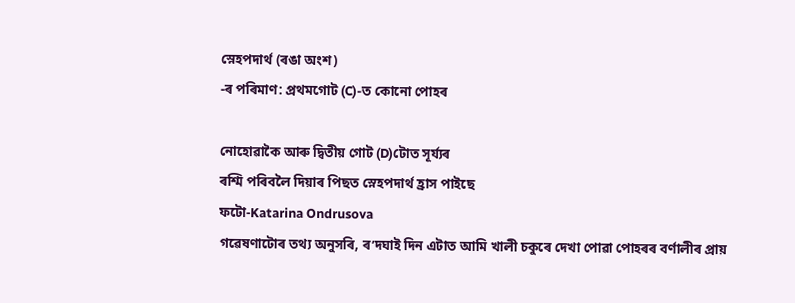স্নেহপদাৰ্থ (ৰঙা অংশ)
-ৰ পৰিমাণ: প্ৰথমগোট (C)-ত কোনো পোহৰ

নোহোৱাকৈ আৰু দ্বিতীয় গোট (D)টোত সূৰ্য্যৰ
ৰশ্মি পৰিবলৈ দিয়াৰ পিছত স্নেহপদাৰ্থ হ্ৰাস পাইছে
ফটো-Katarina Ondrusova
গৱেষণাটোৰ তথ্য অনুসৰি, ৰ’দঘাই দিন এটাত আমি খালী চকুৰে দেখা পোৱা পোহৰৰ বৰ্ণালীৰ প্ৰায়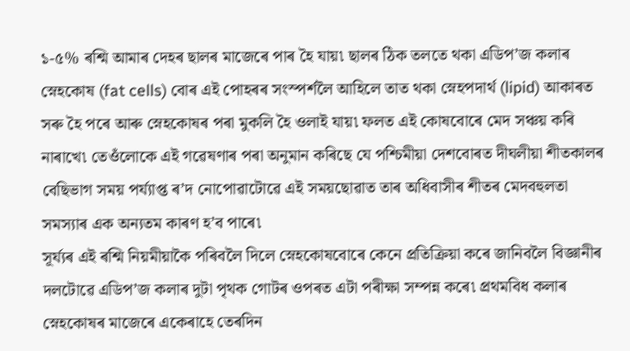১-৫% ৰশ্মি আমাৰ দেহৰ ছালৰ মাজেৰে পাৰ হৈ যায়৷ ছালৰ ঠিক তলতে থকা এডিপ’জ কলাৰ স্নেহকোষ (fat cells) বোৰ এই পোহৰৰ সংস্পৰ্শলৈ আহিলে তাত থকা স্নেহপদাৰ্থ (lipid) আকাৰত সৰু হৈ পৰে আৰু স্নেহকোষৰ পৰা মুকলি হৈ ওলাই যায়৷ ফলত এই কোষবোৰে মেদ সঞ্চয় কৰি নাৰাখে৷ তেওঁলোকে এই গৱেষণাৰ পৰা অনুমান কৰিছে যে পশ্চিমীয়া দেশবোৰত দীঘলীয়া শীতকালৰ বেছিভাগ সময় পৰ্য্যাপ্ত ৰ’দ নোপোৱাটোৱে এই সময়ছোৱাত তাৰ অধিবাসীৰ শীতৰ মেদবহুলতা সমস্যাৰ এক অন্যতম কাৰণ হ’ব পাৰে৷
সূৰ্য্যৰ এই ৰশ্মি নিয়মীয়াকৈ পৰিবলৈ দিলে স্নেহকোষবোৰে কেনে প্ৰতিক্ৰিয়া কৰে জানিবলৈ বিজ্ঞানীৰ দলটোৱে এডিপ’জ কলাৰ দুটা পৃথক গোটৰ ওপৰত এটা পৰীক্ষা সম্পন্ন কৰে৷ প্ৰথমবিধ কলাৰ স্নেহকোষৰ মাজেৰে একেৰাহে তেৰদিন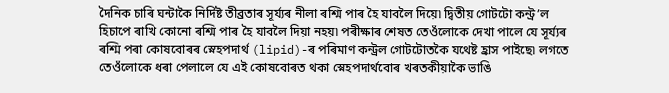দৈনিক চাৰি ঘন্টাকৈ নিৰ্দিষ্ট তীব্ৰতাৰ সূৰ্য্যৰ নীলা ৰশ্মি পাৰ হৈ যাবলৈ দিয়ে৷ দ্বিতীয় গোটটো কন্ট্ৰ’ল হিচাপে ৰাখি কোনো ৰশ্মি পাৰ হৈ যাবলৈ দিয়া নহয়৷ পৰীক্ষাৰ শেষত তেওঁলোকে দেখা পালে যে সূৰ্য্যৰ ৰশ্মি পৰা কোষবোৰৰ স্নেহপদাৰ্থ (lipid)-ৰ পৰিমাণ কন্ট্ৰল গোটটোতকৈ যথেষ্ট হ্ৰাস পাইছে৷ লগতে তেওঁলোকে ধৰা পেলালে যে এই কোষবোৰত থকা স্নেহপদাৰ্থবোৰ খৰতকীয়াকৈ ভাঙি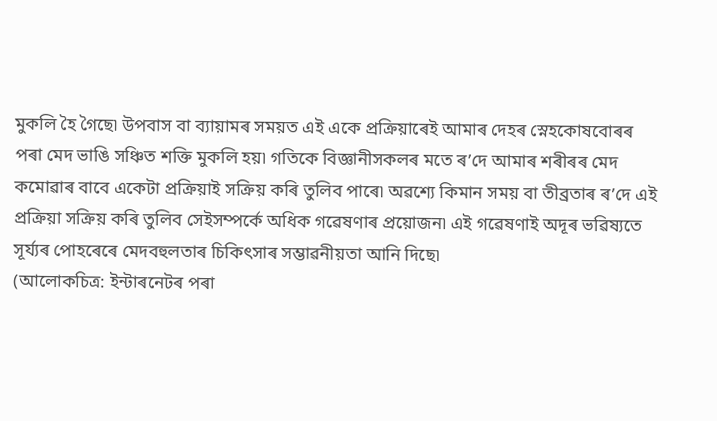মুকলি হৈ গৈছে৷ উপবাস বা ব্যায়ামৰ সময়ত এই একে প্ৰক্ৰিয়াৰেই আমাৰ দেহৰ স্নেহকোষবোৰৰ পৰা মেদ ভাঙি সঞ্চিত শক্তি মুকলি হয়৷ গতিকে বিজ্ঞানীসকলৰ মতে ৰ’দে আমাৰ শৰীৰৰ মেদ কমোৱাৰ বাবে একেটা প্ৰক্ৰিয়াই সক্ৰিয় কৰি তুলিব পাৰে৷ অৱশ্যে কিমান সময় বা তীব্ৰতাৰ ৰ’দে এই প্ৰক্ৰিয়া সক্ৰিয় কৰি তুলিব সেইসম্পৰ্কে অধিক গৱেষণাৰ প্ৰয়োজন৷ এই গৱেষণাই অদূৰ ভৱিষ্যতে সূৰ্য্যৰ পোহৰেৰে মেদবহুলতাৰ চিকিৎসাৰ সম্ভাৱনীয়তা আনি দিছে৷
(আলোকচিত্ৰ: ইন্টাৰনেটৰ পৰা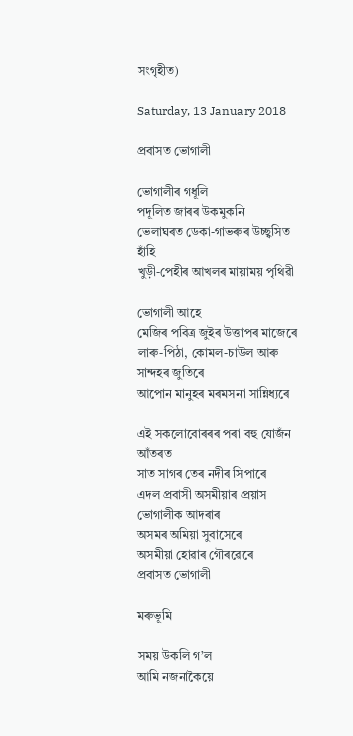সংগৃহীত)

Saturday, 13 January 2018

প্ৰবাসত ভোগালী

ভোগালীৰ গধূলি
পদূলিত জাৰৰ উকমুকনি
ভেলাঘৰত ডেকা-গাভৰুৰ উচ্ছ্বসিত হাঁহি
খুড়ী-পেহীৰ আখলৰ মায়াময় পৃথিৱী

ভোগালী আহে
মেজিৰ পবিত্ৰ জুইৰ উত্তাপৰ মাজেৰে
লাৰু-পিঠা, কোমল-চাউল আৰু সান্দহৰ জুতিৰে
আপোন মানুহৰ মৰমসনা সান্নিধ্যৰে

এই সকলোবোৰৰৰ পৰা বহু যোজঁন আঁতৰত
সাত সাগৰ তেৰ নদীৰ সিপাৰে
এদল প্ৰবাসী অসমীয়াৰ প্ৰয়াস
ভোগালীক আদৰাৰ
অসমৰ অমিয়া সুবাসেৰে
অসমীয়া হোৱাৰ গৌৰৱেৰে
প্ৰবাসত ভোগালী

মৰুভূমি

সময় উকলি গ’ল
আমি নজনাকৈয়ে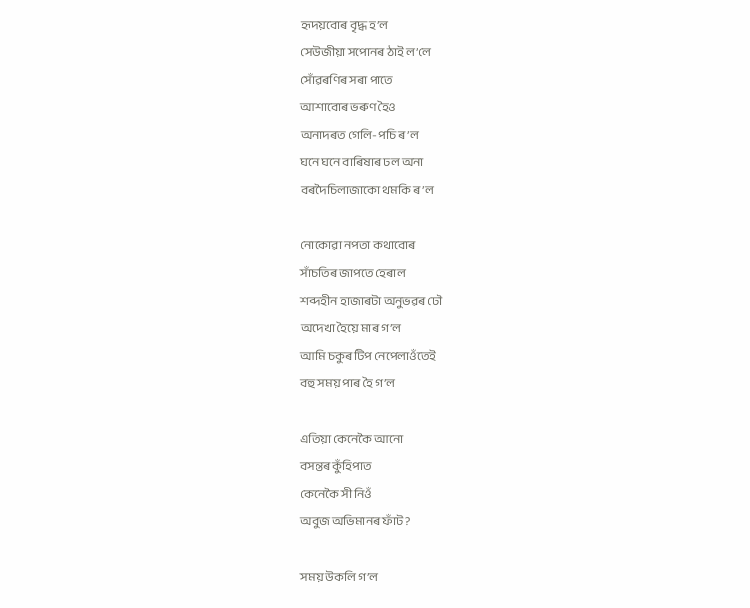হৃদয়বোৰ বৃদ্ধ হ’ল
সেউজীয়া সপোনৰ ঠাই ল’লে
সোঁৱৰণিৰ সৰা পাতে
আশাবোৰ ভৰুণ হৈও
অনাদৰত গেলি-পচি ৰ’ল
ঘনে ঘনে বাৰিষাৰ ঢল অনা
বৰদৈচিলাজাকো থমকি ৰ’ল

নোকোৱা নপতা কথাবোৰ
সাঁচতিৰ জাপতে হেৰাল
শব্দহীন হাজাৰটা অনুভৱৰ ঢৌ
অদেখা হৈয়ে মাৰ গ’ল
আমি চকুৰ টিপ নেপেলাওঁতেই
বহু সময় পাৰ হৈ গ’ল

এতিয়া কেনেকৈ আনো
বসন্তৰ কুঁহিপাত
কেনেকৈ সী নিওঁ
অবুজ অভিমানৰ ফাঁট?

সময় উকলি গ’ল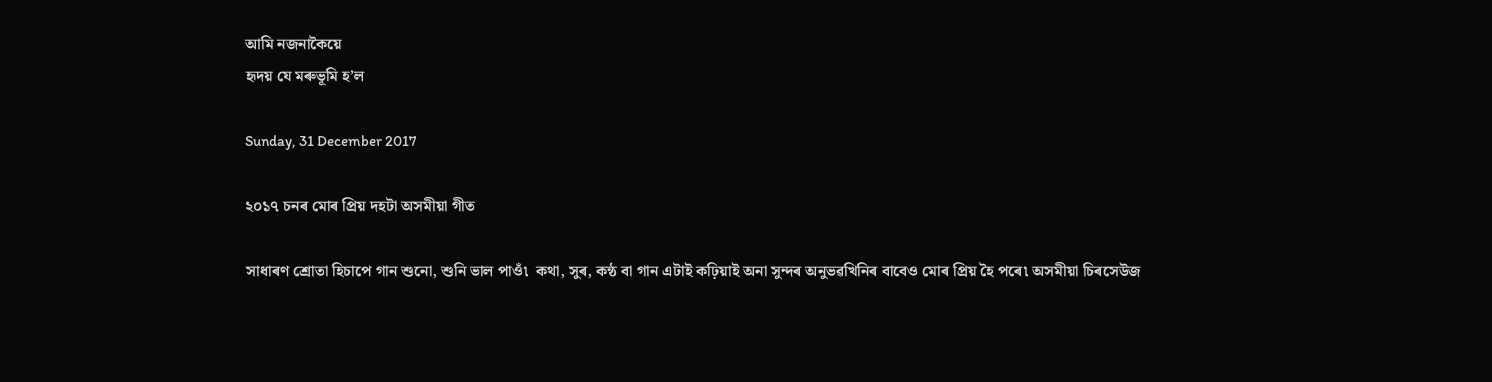আমি নজনাকৈয়ে
হৃদয় যে মৰুভূমি হ’ল

Sunday, 31 December 2017

২০১৭ চনৰ মোৰ প্ৰিয় দহটা অসমীয়া গীত

সাধাৰণ শ্ৰোতা হিচাপে গান শুনো, শুনি ভাল পাওঁ৷  কথা, সুৰ, কন্ঠ বা গান এটাই কঢ়িয়াই অনা সুন্দৰ অনুভৱখিনিৰ বাবেও মোৰ প্ৰিয় হৈ পৰে৷ অসমীয়া চিৰসেউজ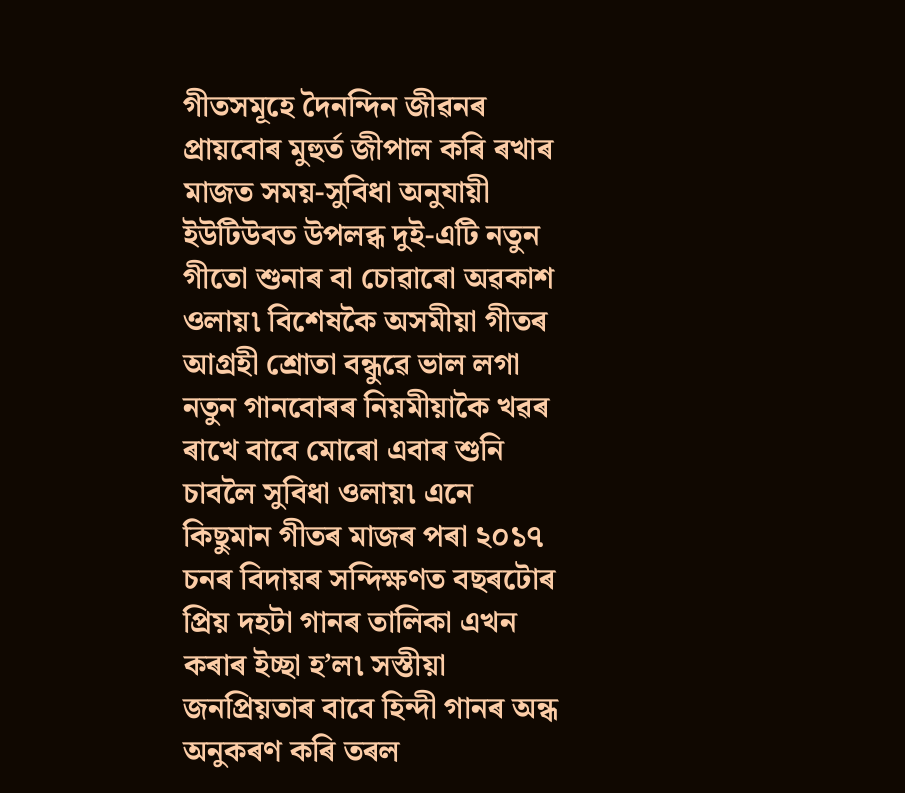গীতসমূহে দৈনন্দিন জীৱনৰ প্ৰায়বোৰ মুহুৰ্ত জীপাল কৰি ৰখাৰ মাজত সময়-সুবিধা অনুযায়ী ইউটিউবত উপলব্ধ দুই-এটি নতুন গীতো শুনাৰ বা চোৱাৰো অৱকাশ ওলায়৷ বিশেষকৈ অসমীয়া গীতৰ আগ্ৰহী শ্ৰোতা বন্ধুৱে ভাল লগা নতুন গানবোৰৰ নিয়মীয়াকৈ খৱৰ ৰাখে বাবে মোৰো এবাৰ শুনি চাবলৈ সুবিধা ওলায়৷ এনে কিছুমান গীতৰ মাজৰ পৰা ২০১৭ চনৰ বিদায়ৰ সন্দিক্ষণত বছৰটোৰ প্ৰিয় দহটা গানৰ তালিকা এখন কৰাৰ ইচ্ছা হ’ল৷ সস্তীয়া জনপ্ৰিয়তাৰ বাবে হিন্দী গানৰ অন্ধ অনুকৰণ কৰি তৰল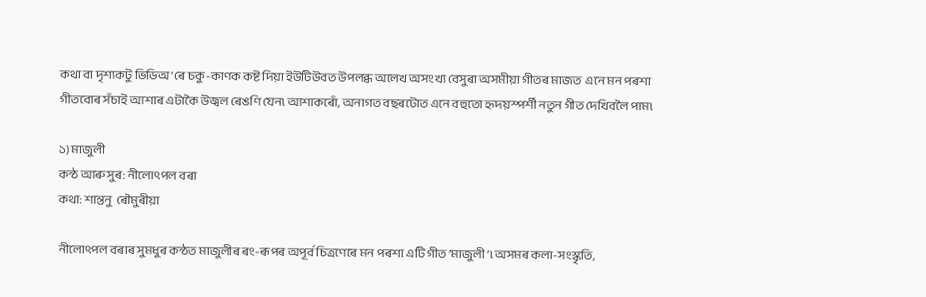কথা বা দৃশ্যকটু ভিডিঅ’ৰে চকু-কাণক কষ্ট দিয়া ইউটিউবত উপলব্ধ অলেখ অসংখ্য বেসুৰা অসমীয়া গীতৰ মাজত  এনে মন পৰশা গীতবোৰ সঁচাই আশাৰ এটাকৈ উজ্বল ৰেঙণি যেন৷ আশাকৰোঁ, অনাগত বছৰটোত এনে বহুতো হৃদয়স্পৰ্শী নতুন গীত দেখিবলৈ পাম৷

১) মাজুলী
কন্ঠ আৰু সুৰ: নীলোৎপল বৰা
কথা: শান্তনু  ৰৌমুৰীয়া

নীলোৎপল বৰাৰ সুমধুৰ কন্ঠত মাজুলীৰ ৰং-ৰূপৰ অপূৰ্ব চিত্ৰণেৰে মন পৰশা এটি গীত ’মাজুলী’৷ অসমৰ কলা-সংস্কৃতি,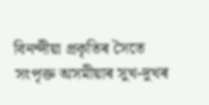বিনন্দীয়া প্ৰকৃতিৰ সৈতে সংপৃক্ত অসমীয়াৰ সুখ-দুখৰ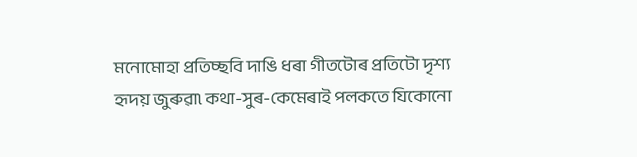মনোমোহা প্ৰতিচ্ছবি দাঙি ধৰা গীতটোৰ প্ৰতিটো দৃশ্য হৃদয় জুৰুৱা৷ কথা-সুৰ-কেমেৰাই পলকতে যিকোনো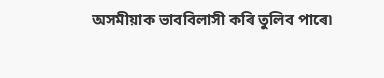অসমীয়াক ভাববিলাসী কৰি তুলিব পাৰে৷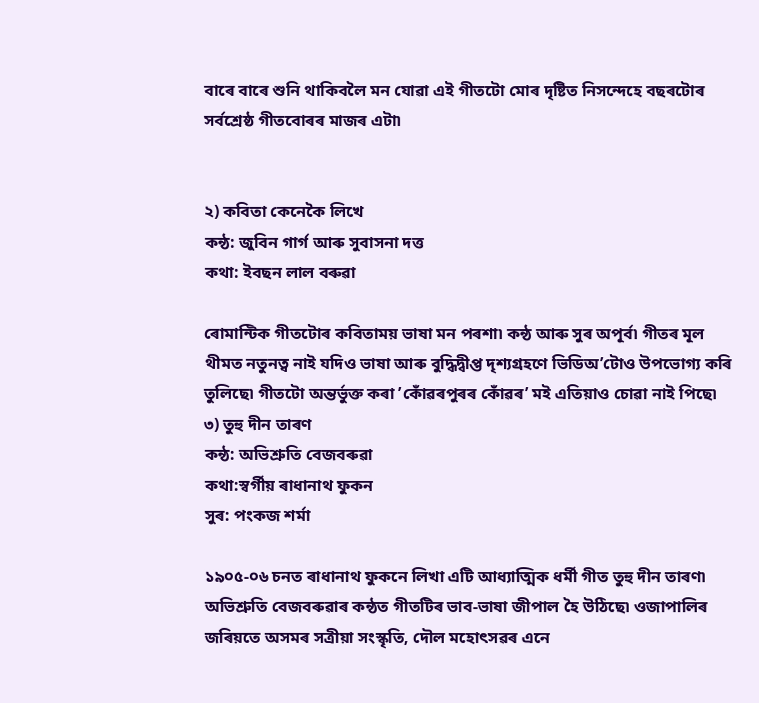বাৰে বাৰে শুনি থাকিবলৈ মন যোৱা এই গীতটো মোৰ দৃষ্টিত নিসন্দেহে বছৰটোৰ সৰ্বশ্ৰেষ্ঠ গীতবোৰৰ মাজৰ এটা৷


২) কবিতা কেনেকৈ লিখে
কন্ঠ: জুবিন গাৰ্গ আৰু সুবাসনা দত্ত
কথা: ইবছন লাল বৰুৱা

ৰোমান্টিক গীতটোৰ কবিতাময় ভাষা মন পৰশা৷ কন্ঠ আৰু সুৰ অপূৰ্ব৷ গীতৰ মূল থীমত নতুনত্ব নাই যদিও ভাষা আৰু বুদ্ধিদ্বীপ্ত দৃশ্যগ্ৰহণে ভিডিঅ’টোও উপভোগ্য কৰি তুলিছে৷ গীতটো অন্তৰ্ভুক্ত কৰা ’কোঁৱৰপুৰৰ কোঁৱৰ’ মই এতিয়াও চোৱা নাই পিছে৷
৩) তুহু দীন তাৰণ
কন্ঠ: অভিশ্ৰুতি বেজবৰুৱা
কথা:স্বৰ্গীয় ৰাধানাথ ফুকন
সুৰ: পংকজ শৰ্মা

১৯০৫-০৬ চনত ৰাধানাথ ফুকনে লিখা এটি আধ্যাত্মিক ধৰ্মী গীত তুহু দীন তাৰণ৷ অভিশ্ৰুতি বেজবৰুৱাৰ কন্ঠত গীতটিৰ ভাব-ভাষা জীপাল হৈ উঠিছে৷ ওজাপালিৰ জৰিয়তে অসমৰ সত্ৰীয়া সংস্কৃতি, দৌল মহোৎসৱৰ এনে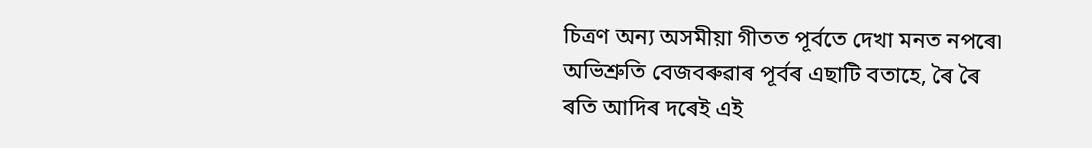চিত্ৰণ অন্য অসমীয়া গীতত পূৰ্বতে দেখা মনত নপৰে৷ অভিশ্ৰুতি বেজবৰুৱাৰ পূৰ্বৰ এছাটি বতাহে, ৰৈ ৰৈ ৰতি আদিৰ দৰেই এই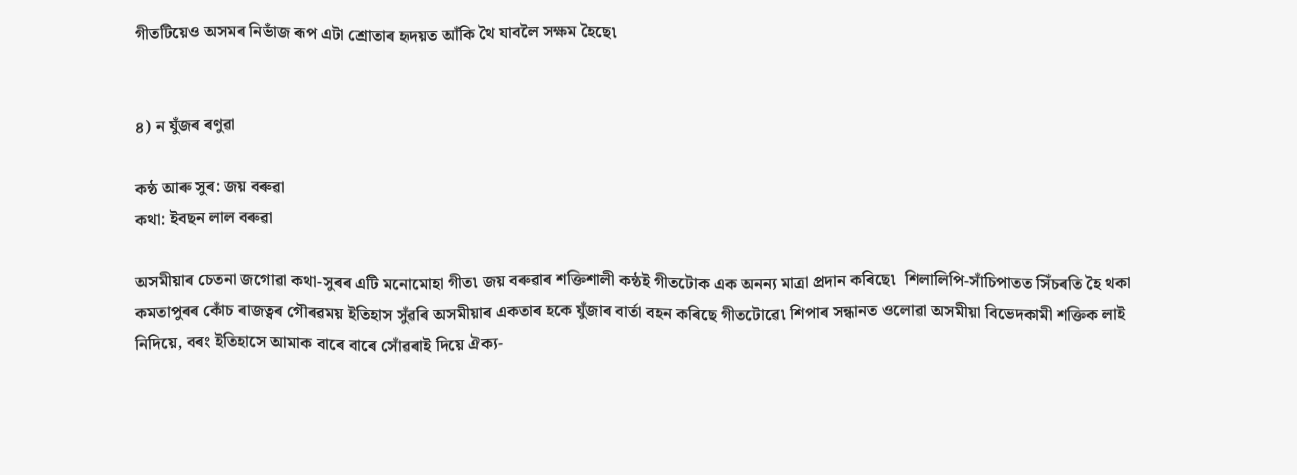গীতটিয়েও অসমৰ নিভাঁজ ৰূপ এটা শ্ৰোতাৰ হৃদয়ত আঁকি থৈ যাবলৈ সক্ষম হৈছে৷


৪) ন যুঁজৰ ৰণুৱা

কন্ঠ আৰু সুৰ: জয় বৰুৱা
কথা: ইবছন লাল বৰুৱা

অসমীয়াৰ চেতনা জগোৱা কথা-সুৰৰ এটি মনোমোহা গীত৷ জয় বৰুৱাৰ শক্তিশালী কন্ঠই গীতটোক এক অনন্য মাত্ৰা প্ৰদান কৰিছে৷  শিলালিপি-সাঁচিপাতত সিঁচৰতি হৈ থকা কমতাপুৰৰ কোঁচ ৰাজত্বৰ গৌৰৱময় ইতিহাস সুঁৱৰি অসমীয়াৰ একতাৰ হকে যুঁজাৰ বাৰ্তা বহন কৰিছে গীতটোৱে৷ শিপাৰ সন্ধানত ওলোৱা অসমীয়া বিভেদকামী শক্তিক লাই নিদিয়ে, বৰং ইতিহাসে আমাক বাৰে বাৰে সোঁৱৰাই দিয়ে ঐক্য-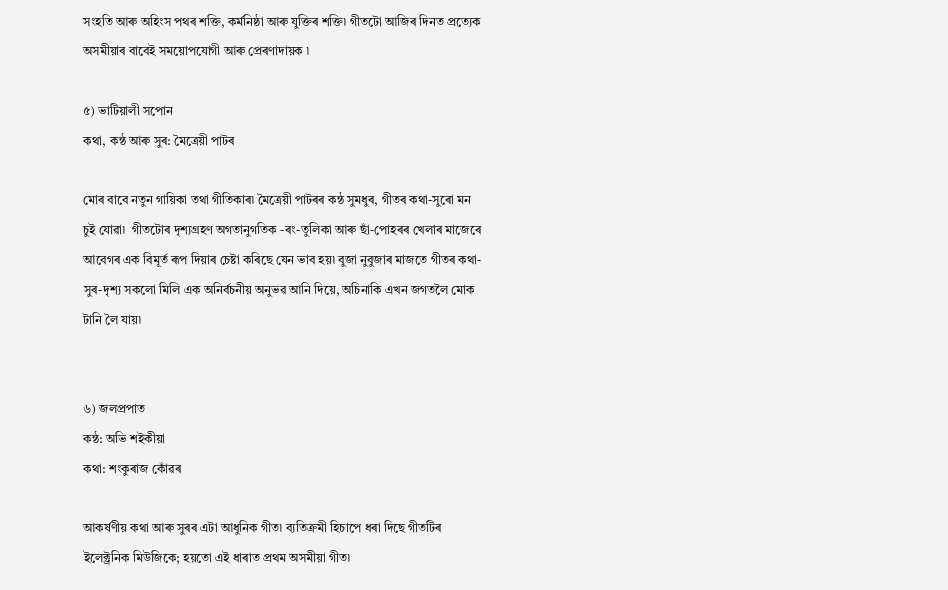সংহতি আৰু অহিংস পথৰ শক্তি, কৰ্মনিষ্ঠা আৰু যুক্তিৰ শক্তি৷ গীতটো আজিৰ দিনত প্ৰত্যেক অসমীয়াৰ বাবেই সময়োপযোগী আৰু প্ৰেৰণাদায়ক ৷

৫) ভাটিয়ালী সপোন
কথা, কন্ঠ আৰু সুৰ: মৈত্ৰেয়ী পাটৰ

মোৰ বাবে নতুন গায়িকা তথা গীতিকাৰ৷ মৈত্ৰেয়ী পাটৰৰ কন্ঠ সুমধুৰ, গীতৰ কথা-সুৰো মন চুই যোৱা৷  গীতটোৰ দৃশ্যগ্ৰহণ অগতানুগতিক -ৰং-তুলিকা আৰু ছাঁ-পোহৰৰ খেলাৰ মাজেৰে আবেগৰ এক বিমূৰ্ত ৰূপ দিয়াৰ চেষ্টা কৰিছে যেন ভাব হয়৷ বুজা নুবুজাৰ মাজতে গীতৰ কথা-সুৰ-দৃশ্য সকলো মিলি এক অনিৰ্বচনীয় অনুভৱ আনি দিয়ে, অচিনাকি এখন জগতলৈ মোক টানি লৈ যায়৷


৬) জলপ্ৰপাত
কন্ঠ: অভি শইকীয়া
কথা: শংকুৰাজ কোঁৱৰ

আকৰ্ষণীয় কথা আৰু সুৰৰ এটা আধুনিক গীত৷ ব্যতিক্ৰমী হিচাপে ধৰা দিছে গীতটিৰ ইলেক্ট্ৰনিক মিউজিকে; হয়তো এই ধাৰাত প্ৰথম অসমীয়া গীত৷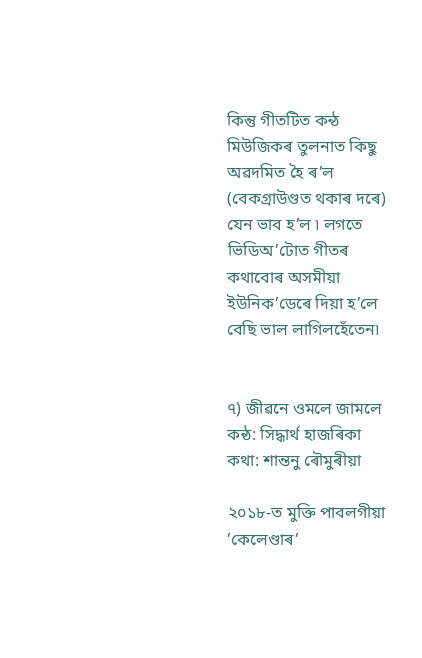কিন্তু গীতটিত কন্ঠ মিউজিকৰ তুলনাত কিছু অৱদমিত হৈ ৰ’ল (বেকগ্ৰাউণ্ডত থকাৰ দৰে) যেন ভাব হ’ল ৷ লগতে ভিডিঅ’টোত গীতৰ কথাবোৰ অসমীয়া ইউনিক’ডেৰে দিয়া হ’লে বেছি ভাল লাগিলহেঁতেন৷


৭) জীৱনে ওমলে জামলে
কন্ঠ: সিদ্ধাৰ্থ হাজৰিকা
কথা: শান্তনু ৰৌমুৰীয়া

২০১৮-ত মুক্তি পাবলগীয়া ’কেলেণ্ডাৰ’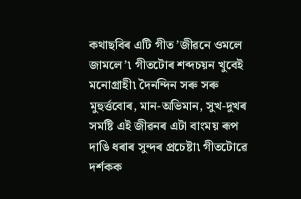কথাছবিৰ এটি গীত ’জীৱনে ওমলে জামলে’৷ গীতটোৰ শব্দচয়ন খুবেই মনোগ্ৰাহী৷ দৈনন্দিন সৰু সৰু মুহুৰ্ত্তবোৰ, মান-অভিমান, সুখ-দুখৰ সমষ্টি এই জীৱনৰ এটা বাংময় ৰূপ দাঙি ধৰাৰ সুন্দৰ প্ৰচেষ্টা৷ গীতটোৱে দৰ্শকক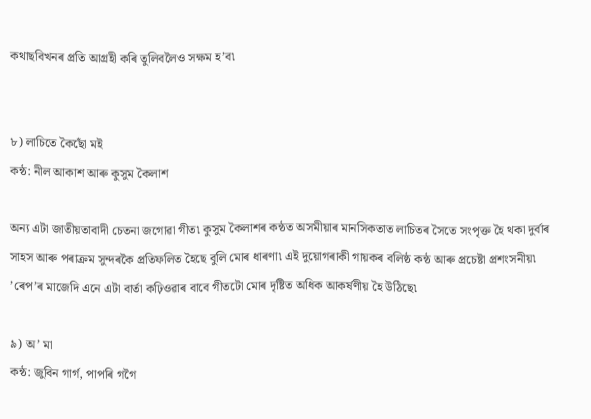কথাছবিখনৰ প্ৰতি আগ্ৰহী কৰি তুলিবলৈও সক্ষম হ’ব৷


৮) লাচিতে কৈছোঁ মই
কন্ঠ: নীল আকাশ আৰু কুসুম কৈলাশ

অন্য এটা জাতীয়তাবাদী চেতনা জগোৱা গীত৷ কুসুম কৈলাশৰ কন্ঠত অসমীয়াৰ মানসিকতাত লাচিতৰ সৈতে সংপৃক্ত হৈ থকা দুৰ্বাৰ সাহস আৰু পৰাক্ৰম সুন্দৰকৈ প্ৰতিফলিত হৈছে বুলি মোৰ ধাৰণা৷ এই দুয়োগৰাকী গায়কৰ বলিষ্ঠ কন্ঠ আৰু প্ৰচেষ্টা প্ৰশংসনীয়৷ ’ৰেপ’ৰ মাজেদি এনে এটা বাৰ্তা কঢ়িওৱাৰ বাবে গীতটো মোৰ দৃষ্টিত অধিক আকৰ্ষণীয় হৈ উঠিছে৷

৯) অ’ মা
কন্ঠ: জুবিন গাৰ্গ, পাপৰি গগৈ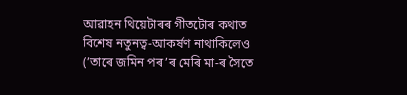আৱাহন থিয়েটাৰৰ গীতটোৰ কথাত বিশেষ নতুনত্ব-আকৰ্ষণ নাথাকিলেও (’তাৰে জমিন পৰ’ৰ মেৰি মা-ৰ সৈতে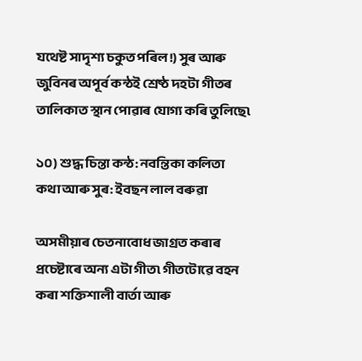যথেষ্ট সাদৃশ্য চকুত পৰিল!) সুৰ আৰু জুবিনৰ অপূৰ্ব কন্ঠই শ্ৰেষ্ঠ দহটা গীতৰ তালিকাত স্থান পোৱাৰ যোগ্য কৰি তুলিছে৷

১০) শুদ্ধ চিন্তা কন্ঠ: নবন্তিকা কলিতা
কথা আৰু সুৰ: ইবছন লাল বৰুৱা

অসমীয়াৰ চেতনাবোধ জাগ্ৰত কৰাৰ প্ৰচেষ্টাৰে অন্য এটা গীত৷ গীতটোৱে বহন কৰা শক্তিশালী বাৰ্তা আৰু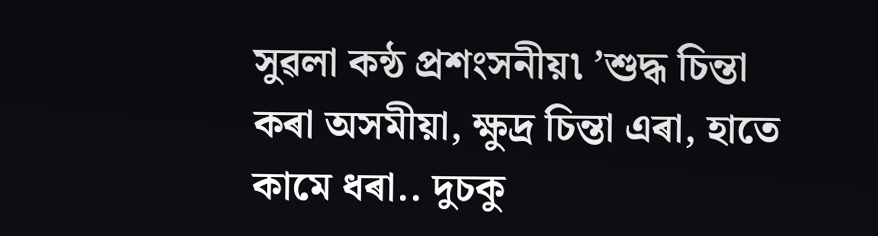সুৱলা কন্ঠ প্ৰশংসনীয়৷ ’শুদ্ধ চিন্তা কৰা অসমীয়া, ক্ষুদ্ৰ চিন্তা এৰা, হাতে কামে ধৰা.. দুচকু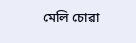মেলি চোৱা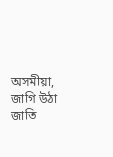অসমীয়া, জাগি উঠা জাতি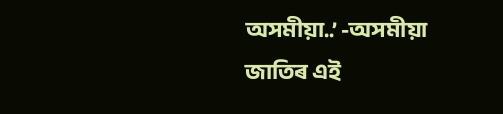অসমীয়া..’ -অসমীয়া জাতিৰ এই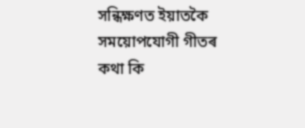সন্ধিক্ষণত ইয়াতকৈ সময়োপযোগী গীতৰ কথা কি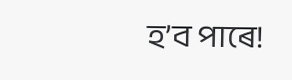হ’ব পাৰে!